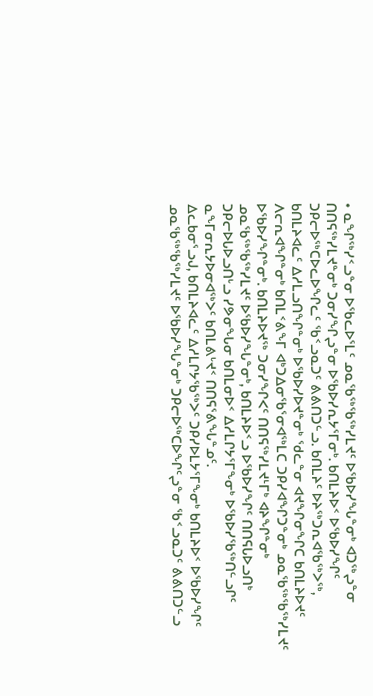• ᓇᖏᖅᓯᑉᓗᓐᓂ ᐅᖃᓚᐅᕐᒪᑦ ᓄᓇᖃᖅᖃᖅᓯᒪᔪᑦ ᐅᖃᐅᓯᖓᓐᓂᒃ ᐊᑐᖅᖢᓐᓂ ᑎᑎᕋᖅᓯᒪᔪᓐᓂᒃ ᑐᓂᓯᖏᖢᓐᓂ ᐅᖃᐅᓯᕆᔭᕐᒥᓂᒃ. ᑲᑎᒪᔨᐅᑉ ᐅᖃᐅᓯᖏᑦ ᑐᑭᓕᐅᖅᑕᐅᓚᐅᖏᓚᑦ ᖃᑉᓗᓇᑐᑦ ᕕᕕᑎᑐᓪᓗ. ᑲᑎᒪᔨᑦ ᐅᔨᖅᑐᕆᐊᖃᖅᐳᖅ, ᑲᑎᒪᔨᐊᓚᑦ ᐃᓱᒪᓗᑎᖏᓐᓂᒃ ᐅᖃᐅᓯᐅᔪᓐᓂᒃ ᖁᓚᓐᓂ ᐊᔪᖏᓂᖏᑕ ᑲᑎᒪᔨᐅᔪᑦ ᐱᓕᕆᐊᖏᓐᓂᒃ ᑲᑎᒪᑉᕕᖕᒥ ᐊᒃᑐᐃᓂᖃᕐᓂᐊᖅᒪᑕ ᑐᑭᓯᐊᖏᑐᓐᓂᒃ ᓄᓇᖃᖅᖃᖅᓯᒪᔪᑦ ᐅᖃᐅᓯᖏᓐᓂᒃ. ᑲᑎᒪᔨᐅᔪᖅ ᑐᓂᓯᖏᐸᑦ ᑎᑎᕋᖅᓯᒪᔪᒻᒥᒃ ᐊᔨᖏᓐᓂᒃ ᓄᓇᖃᖅᖃᖅᓯᒪᔪᑦ ᐅᖃᐅᓯᖓᓐᓂᒃ, ᑲᑎᒪᔨᐅᑉᓗ ᐅᖃᐅᓯᖏᑦ ᑎᑎᕋᒐᐅᓗᑎᒃ ᑐᑭᓕᐅᒐᐅᓗᑎᒡᓗ ᓯᕗᓂᖓᓂ ᑲᑎᒪᓂᐅᑉ ᐃᓱᒪᒋᔭᕐᒥᖕᓂᒃ ᐅᖃᐅᓯᖃᖅᑎᓪᓗᒋᑦ ᓇᖕᒥᓂᕆᔭᐅᓂᐊᖅᐳᑦ ᑲᑎᒪᕕᒡᔪᑉ ᑎᑎᕋᕐᕕᖓᓐᓄᑦ.
ᐃᓚᑲᓂᕐᓗᒍ, ᑲᑎᒪᔨᐊᓚᑦ ᐃᓱᒪᒋᔭᖃᖅᐳᑦ ᑐᑭᓯᐅᒪᔭᕐᒥᖕᓂᒃ ᑲᑎᒪᔨᐅᑉ ᐅᖃᐅᓯᖏᑦ ᓄᓇᖃᖅᖃᖅᓯᒪᔪᑦ ᐅᖃᐅᓯᖓᓐᓂᒃ ᑐᑭᓕᐅᖅᑕᐅᖏᑦᖢᓐᓂ ᖃᑉᓗᓇᑐᑦ ᕕᕕᑎᑐᓪᓗ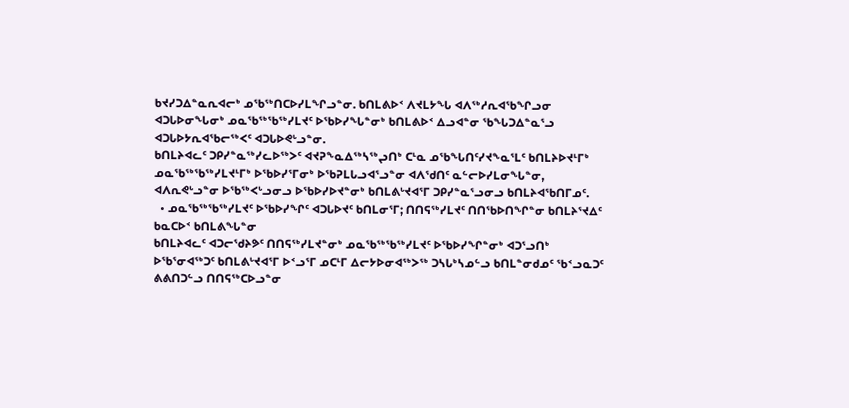ᑲᔪᓯᑐᐃᓐᓇᕆᐊᓕᒃ ᓄᖃᖅᑎᑕᐅᓯᒪᖏᓗᓐᓂ. ᑲᑎᒪᕕᐅᑉ ᐱᔪᒪᔭᖓ ᐊᐱᖅᓱᕆᐊᖃᖏᓗᓂ ᐊᑐᒐᐅᓂᖓᓂᒃ ᓄᓇᖃᖅᖃᖅᓯᒪᔪᑦ ᐅᖃᐅᓯᖓᓐᓂᒃ ᑲᑎᒪᕕᐅᑉ ᐃᓗᐊᓐᓂ ᖃᖓᑐᐃᓐᓇᕐᓗ ᐊᑐᒐᐅᔭᕆᐊᖃᓕᖅᐸᑦ ᐊᑐᒐᐅᕙᒡᓗᓐᓂ.
ᑲᑎᒪᔨᐊᓚᑦ ᑐᑭᓯᓐᓇᖅᓯᓚᐅᖅᐳᑦ ᐊᔪᕈᖕᓇᐃᖅᓴᖅᖢᑎᒃ ᑕᒻᓇ ᓄᖃᖓᑎᑦᓯᔪᖕᓇᕐᒪᑦ ᑲᑎᒪᔨᐅᔪᒻᒥᒃ ᓄᓇᖃᖅᖃᖅᓯᒪᔪᒻᒥᒃ ᐅᖃᐅᓯᕐᒥᓂᒃ ᐅᖃᕈᒪᒐᓗᐊᕐᓗᓐᓂ ᐊᐱᖁᑎᑦ ᓇᓪᓕᐅᓯᒪᓂᖓᓐᓂ, ᐊᐱᕆᕙᒡᓗᓐᓂ ᐅᖃᖅᐸᒡᓗᓂᓗ ᐅᖃᐅᓯᐅᔪᓐᓂᒃ ᑲᑎᒪᕕᒡᔪᐊᕐᒥ ᑐᑭᓯᓐᓇᕐᓗᓂᓗ ᑲᑎᒪᔨᐊᖃᑎᒥᓄᑦ.
  • ᓄᓇᖃᖅᖃᖅᓯᒪᔪᑦ ᐅᖃᐅᓯᖏᑦ ᐊᑐᒐᐅᔪᑦ ᑲᑎᒪᓂᕐᒥ; ᑎᑎᕋᖅᓯᒪᔪᑦ ᑎᑎᖃᐅᑎᖏᓐᓂ ᑲᑎᒪᔨᕐᔪᐃᑦ ᑲᓇᑕᐅᑉ ᑲᑎᒪᕕᖓᓐᓂ
ᑲᑎᒪᔨᐊᓚᑦ ᐊᑐᓕᖁᔨᕗᑦ ᑎᑎᕋᖅᓯᒪᔪᓐᓂᒃ ᓄᓇᖃᖅᖃᖅᓯᒪᔪᑦ ᐅᖃᐅᓯᖏᓐᓂᒃ ᐊᑐᕐᓗᑎᒃ ᐅᖃᕐᓂᐊᖅᑐᑦ ᑲᑎᒪᕕᒡᔪᐊᕐᒥ ᐅᑉᓗᕐᒥ ᓄᑕᒻᒥ ᐃᓕᔭᐅᓂᐊᖅᐳᖅ ᑐᓴᒐᒃᓴᓄᓪᓗ ᑲᑎᒪᓐᓂᑯᓄᑦ ᖃᑉᓗᓇᑐᑦ ᕕᕕᑎᑐᓪᓗ ᑎᑎᕋᖅᑕᐅᓗᓐᓂ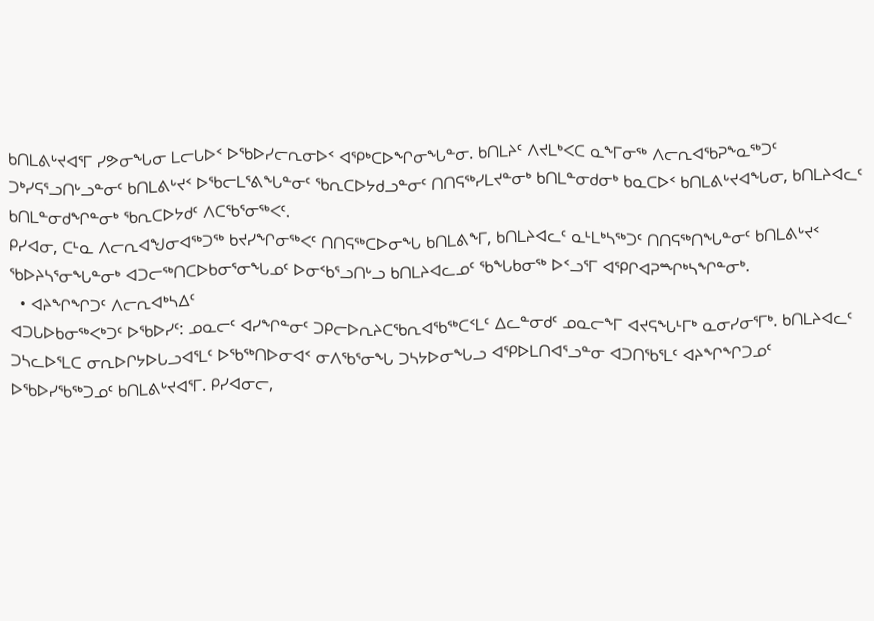ᑲᑎᒪᕕᒡᔪᐊᕐᒥ ᓯᕗᓂᖓᓂ ᒪᓕᒐᐅᑉ ᐅᖃᐅᓯᓕᕆᓂᐅᑉ ᐊᕿᒃᑕᐅᖏᓂᖓᓐᓂ. ᑲᑎᒪᔨᑦ ᐱᔪᒪᒃᐸᑕ ᓇᖕᒥᓂᖅ ᐱᓕᕆᐊᖃᕈᖕᓇᖅᑐᑦ ᑐᒃᓯᕋᕐᓗᑎᒡᓗᓐᓂᑦ ᑲᑎᒪᕕᒡᔪᑉ ᐅᖃᓕᒪᕐᕕᖓᓐᓂᑦ ᖃᕆᑕᐅᔭᑯᓗᓐᓂᑦ ᑎᑎᕋᖅᓯᒪᔪᓐᓂᒃ ᑲᑎᒪᓐᓂᑯᓂᒃ ᑲᓇᑕᐅᑉ ᑲᑎᒪᕕᒡᔪᐊᖓᓂ, ᑲᑎᒪᔨᐊᓚᑦ ᑲᑎᒪᓐᓂᑯᖏᓐᓂᒃ ᖃᕆᑕᐅᔭᑯᑦ ᐱᑕᖃᕐᓂᖅᐸᑦ.
ᑭᓯᐊᓂ, ᑕᒻᓇ ᐱᓕᕆᐊᖑᓂᐊᖅᑐᖅ ᑲᔪᓯᖏᓂᖅᐸᑦ ᑎᑎᕋᖅᑕᐅᓂᖓ ᑲᑎᒪᕕᖕᒥ, ᑲᑎᒪᔨᐊᓚᑦ ᓇᒻᒪᒃᓴᖅᑐᑦ ᑎᑎᕋᖅᑎᖓᓐᓂᑦ ᑲᑎᒪᕕᒡᔪᑉ ᖃᐅᔨᓴᕐᓂᖓᓐᓂᒃ ᐊᑐᓕᖅᑎᑕᐅᑲᓂᕐᓂᖓᓄᑦ ᐅᓂᑉᑲᕐᓗᑎᒡᓗ ᑲᑎᒪᔨᐊᓚᓄᑦ ᖃᖓᑲᓂᖅ ᐅᑉᓗᕐᒥ ᐊᕿᒋᐊᕈᙱᒃᓴᖏᓐᓂᒃ.
  • ᐊᔨᖏᖏᑐᑦ ᐱᓕᕆᐊᒃᓴᐃᑦ
ᐊᑐᒐᐅᑲᓂᖅᐸᒃᑐᑦ ᐅᖃᐅᓯᑦ: ᓄᓇᓕᑦ ᐊᓯᖏᓐᓂᑦ ᑐᑭᓕᐅᕆᔨᑕᖃᕆᐊᖃᖅᑕᑉᒪᑦ ᐃᓚᓐᓂᑯᑦ ᓄᓇᓕᖕᒥ ᐊᔪᕋᖓᒻᒥᒃ ᓇᓂᓯᓂᕐᒥᒃ. ᑲᑎᒪᔨᐊᓚᑦ ᑐᓴᓚᐅᕐᒪᑕ ᓂᕆᐅᒋᔭᐅᒐᓗᐊᕐᒪᑦ ᐅᖃᖅᑎᐅᓂᐊᑉ ᓂᐱᖃᕐᓂᖓ ᑐᓴᔭᐅᓂᖓᓗ ᐊᕿᐅᒪᑎᐊᕐᓗᓐᓂ ᐊᑐᑎᖃᕐᒪᑦ ᐊᔨᖏᖏᑐᓄᑦ ᐅᖃᐅᓯᖃᖅᑐᓄᑦ ᑲᑎᒪᕕᒡᔪᐊᕐᒥ. ᑭᓯᐊᓂᓕ,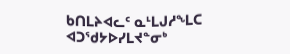ᑲᑎᒪᔨᐊᓚᑦ ᓇᒻᒪᒍᓱᖕᒪᑕ ᐊᑐᖁᔭᐅᓯᒪᔪᓐᓂᒃ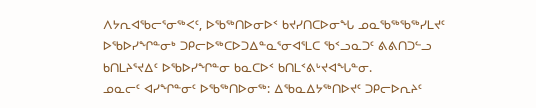ᐱᔭᕆᐊᖃᓕᕐᓂᖅᐸᑦ, ᐅᖃᖅᑎᐅᓂᐅᑉ ᑲᔪᓯᑎᑕᐅᓂᖓ ᓄᓇᖃᖅᖃᖅᓯᒪᔪᑦ ᐅᖃᐅᓯᖏᓐᓂᒃ ᑐᑭᓕᐅᖅᑕᐅᑐᐃᓐᓇᕐᓂᐊᕐᒪᑕ ᖃᑉᓗᓇᑐᑦ ᕕᕕᑎᑐᓪᓗ ᑲᑎᒪᔨᕐᔪᐃᑦ ᐅᖃᐅᓯᖏᓐᓂ ᑲᓇᑕᐅᑉ ᑲᑎᒪᑉᕕᒡᔪᐊᖓᓐᓂ.
ᓄᓇᓕᑦ ᐊᓯᖏᓐᓂᑦ ᐅᖃᖅᑎᐅᓂᖅ: ᐃᖃᓇᐃᔭᖅᑎᐅᔪᑦ ᑐᑭᓕᐅᕆᔨᑦ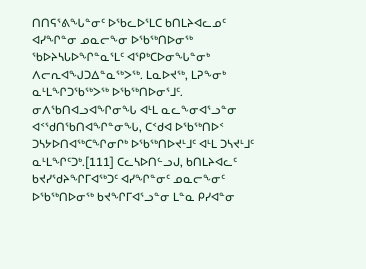ᑎᑎᕋᕐᕕᖓᓐᓂᑦ ᐅᖃᓚᐅᕐᒪᑕ ᑲᑎᒪᔨᐊᓚᓄᑦ ᐊᓯᖏᓐᓂ ᓄᓇᓕᖕᓂ ᐅᖃᖅᑎᐅᓂᖅ ᖃᐅᔨᓴᒐᐅᖏᓐᓇᕐᒪᑦ ᐊᕿᒃᑕᐅᓂᖓᓐᓂᒃ ᐱᓕᕆᐊᖑᑐᐃᓐᓇᖅᐳᖅ. ᒪᓇᐅᔪᖅ, ᒪᕈᖕᓂᒃ ᓇᒻᒪᖏᑐᖃᖅᐳᖅ ᐅᖃᖅᑎᐅᓂᕐᒧᑦ. ᓂᐱᖃᑎᐊᓗᐊᖏᓂᖓ ᐊᒻᒪ ᓇᓚᖕᓂᐊᕐᓗᓐᓂ ᐊᑉᖁᑎᖃᑎᐊᖏᓐᓂᖓ, ᑕᑉᑯᐊ ᐅᖃᖅᑎᐅᑉ ᑐᓴᔭᐅᑎᐊᖅᑕᖏᓂᒋᒃ ᐅᖃᖅᑎᐅᔪᒻᒧᑦ ᐊᒻᒪ ᑐᓴᔪᒻᒧᑦ ᓇᒻᒪᖏᑦᑐᒃ.[111] ᑕᓚᓴᐅᑎᓪᓗᒍ, ᑲᑎᒪᔨᐊᓚᑦ ᑲᔪᓯᖁᔨᖏᒥᐊᖅᑐᑦ ᐊᓯᖏᓐᓂᑦ ᓄᓇᓕᖕᓂᑦ ᐅᖃᖅᑎᐅᓂᖅ ᑲᔪᖏᒥᐊᕐᓗᓐᓂ ᒪᓐᓇ ᑭᓯᐊᓐᓂ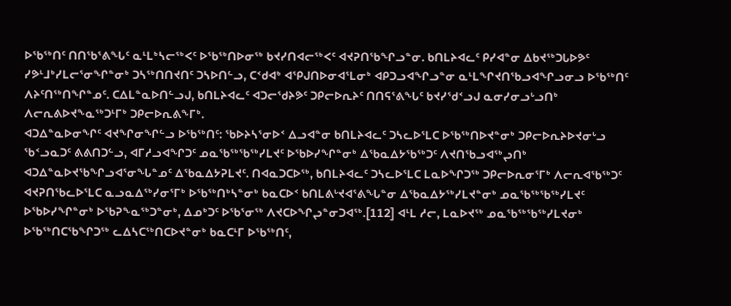ᐅᖃᖅᑎᑦ ᑎᑎᖃᕐᕕᖓᑦ ᓇᒻᒪᒃᓴᓕᖅᐸᑦ ᐅᖃᖅᑎᐅᓂᖅ ᑲᔪᓯᑎᐊᓕᖅᐸᑦ ᐊᔪᕈᑎᖃᖏᓗᓐᓂ. ᑲᑎᒪᔨᐊᓚᑦ ᑭᓯᐊᓐᓂ ᐃᑲᔪᖅᑐᒐᐅᕗᑦ ᓯᕗᒻᒧᒃᓯᒪᓕᕐᓂᖏᓐᓂᒃ ᑐᓴᖅᑎᑎᔪᑎᑦ ᑐᓴᐅᑎᓪᓗ, ᑕᑉᑯᐊᒃ ᐊᕿᒍᑎᐅᓂᐊᕐᒪᓂᒃ ᐊᑭᑐᓗᐊᖏᓗᓐᓂ ᓇᒻᒪᖏᔪᑎᖃᓗᐊᖏᓗᓂᓗ ᐅᖃᖅᑎᑦ ᐱᔨᑦᑎᖅᑎᖏᓐᓄᑦ. ᑕᐃᒪᓐᓇᐅᑎᓪᓗᒍ, ᑲᑎᒪᔨᐊᓚᑦ ᐊᑐᓕᖁᔨᕗᑦ ᑐᑭᓕᐅᕆᔨᑦ ᑎᑎᕋᕐᕕᖓᑦ ᑲᔪᓯᖁᑉᓗᒍ ᓇᓂᓯᓂᓗᒡᓗᑎᒃ ᐱᓕᕆᕕᐅᔪᖕᓇᖅᑐᒻᒥᒃ ᑐᑭᓕᐅᕆᕕᖕᒥᒃ.
ᐊᑐᐃᓐᓇᐅᓂᖏᑦ ᐊᔪᖏᓂᖏᓪᓗ ᐅᖃᖅᑎᑦ: ᖃᐅᔨᓴᕐᓂᐅᑉ ᐃᓗᐊᓐᓂ ᑲᑎᒪᔨᐊᓚᑦ ᑐᓴᓚᐅᕐᒪᑕ ᐅᖃᖅᑎᐅᔪᓐᓂᒃ ᑐᑭᓕᐅᕆᔨᐅᔪᓂᒡᓗ ᖃᑉᓗᓇᑐᑦ ᕕᕕᑎᑐᓪᓗ, ᐊᒥᓱᓗᐊᖏᑐᑦ ᓄᓇᖃᖅᖃᖅᓯᒪᔪᑦ ᐅᖃᐅᓯᖏᓐᓂᒃ ᐃᖃᓇᐃᔭᖃᖅᑐᑦ ᐱᔪᑎᖃᓗᐊᖅᖢᑎᒃ ᐊᑐᐃᓐᓇᐅᔪᖃᖏᓗᐊᕐᓂᖓᓐᓄᑦ ᐃᖃᓇᐃᔭᕈᒪᔪᑦ. ᑎᐊᓇᑐᑕᐅᖅ, ᑲᑎᒪᔨᐊᓚᑦ ᑐᓴᓚᐅᕐᒪᑕ ᒪᓇᐅᖏᑐᖅ ᑐᑭᓕᐅᕆᓂᕐᒥᒃ ᐱᓕᕆᐊᖃᖅᑐᑦ ᐊᔪᕈᑎᖃᓚᐅᕐᒪᑕ ᓇᓗᓇᐃᖅᓯᓂᕐᒥᒃ ᐅᖃᖅᑎᒃᓴᓐᓂᒃ ᑲᓇᑕᐅᑉ ᑲᑎᒪᕕᒡᔪᐊᕐᕕᖓᓐᓂ ᐃᖃᓇᐃᔭᖅᓯᒪᔪᓐᓂᒃ ᓄᓇᖃᖅᖃᖅᓯᒪᔪᑦ ᐅᖃᐅᓯᖏᓐᓂᒃ ᐅᖃᕈᖕᓇᖅᑐᓐᓂᒃ, ᐃᓄᒃᑐᑦ ᐅᖃᕐᓂᖅ ᐱᔪᑕᐅᖏᖢᓐᓂᑐᐊᖅ.[112] ᐊᒻᒪ ᓱᓕ, ᒪᓇᐅᔪᖅ ᓄᓇᖃᖅᖃᖅᓯᒪᔪᓂᒃ ᐅᖃᖅᑎᑕᖃᖏᑐᖅ ᓚᐃᓴᑕᖅᑎᑕᐅᔪᓐᓂᒃ ᑲᓇᑕᒻᒥ ᐅᖃᖅᑎᑦ,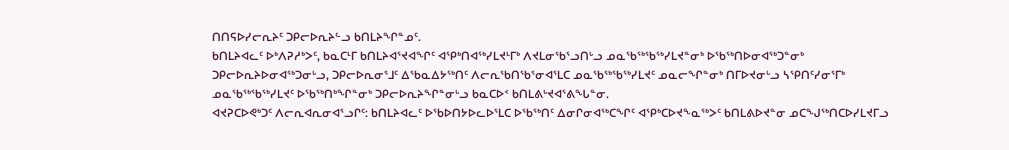ᑎᑎᕋᐅᓯᓕᕆᔨᑦ ᑐᑭᓕᐅᕆᔨᓪᓗ ᑲᑎᒪᔨᖏᓐᓄᑦ.
ᑲᑎᒪᔨᐊᓚᑦ ᐅᒃᐱᕈᓱᒃᐳᑦ, ᑲᓇᑕᒻᒥ ᑲᑎᒪᔨᐊᕐᔪᐊᖏᑦ ᐊᕿᒃᑎᐊᖅᓯᒪᔪᒻᒥᒃ ᐱᔪᒪᓂᖃᕐᓗᑎᒡᓗ ᓄᓇᖃᖅᖃᖅᓯᒪᔪᓐᓂᒃ ᐅᖃᖅᑎᐅᓂᐊᖅᑐᓐᓂᒃ ᑐᑭᓕᐅᕆᔨᐅᓂᐊᖅᑐᓂᒡᓗ, ᑐᑭᓕᐅᕆᓂᕐᒧᑦ ᐃᖃᓇᐃᔭᖅᑎᑦ ᐱᓕᕆᖃᑎᖃᕐᓂᐊᕐᒪᑕ ᓄᓇᖃᖅᖃᖅᓯᒪᔪᑦ ᓄᓇᓕᖏᓐᓂᒃ ᑎᒥᐅᔪᓂᒡᓗ ᓴᕿᑎᑦᓯᓂᕐᒥᒃ ᓄᓇᖃᖅᖃᖅᓯᒪᔪᑦ ᐅᖃᖅᑎᒃᖏᓐᓂᒃ ᑐᑭᓕᐅᕆᔨᖏᓐᓂᒡᓗ ᑲᓇᑕᐅᑉ ᑲᑎᒪᕕᒡᔪᐊᕐᕕᖓᓐᓂ.
ᐊᔪᕈᑕᐅᕙᒃᑐᑦ ᐱᓕᕆᐊᕆᓂᐊᕐᓗᒋᑦ: ᑲᑎᒪᔨᐊᓚᑦ ᐅᖃᐅᑎᔭᐅᓚᐅᕐᒪᑕ ᐅᖃᖅᑎᑦ ᐃᓂᒋᓂᐊᖅᑕᖏᑦ ᐊᕿᒃᑕᐅᔪᖕᓇᖅᐳᑦ ᑲᑎᒪᕕᐅᔪᓐᓂ ᓄᑕᖑᖅᑎᑕᐅᓯᒪᔪᒥᓗ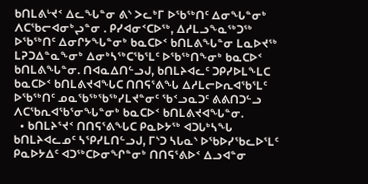ᑲᑎᒪᕕᒡᔪᑉ ᐃᓚᖓᓐᓂ ᕕᔅ ᐳᓚᒃᒥ ᐅᖃᖅᑎᑦ ᐃᓂᖓᓐᓂᒃ ᐱᑕᖃᓕᐊᓂᒃᖢᓐᓂ . ᑭᓯᐊᓂᑉᑕᐅᖅ, ᐃᓱᒪᓗᖕᓇᖅᑐᖅ ᐅᖃᖅᑎᑦ ᐃᓂᒋᔭᖓᓐᓂᒃ ᑲᓇᑕᐅᑉ ᑲᑎᒪᕕᖓᓐᓂ ᒪᓇᐅᔪᖅ ᒪᕈᑐᐃᓐᓇᖕᓂᒃ ᐃᓂᒃᓴᖅᑕᖃᕐᒪᑦ ᐅᖃᖅᑎᖕᓂᒃ ᑲᓇᑕᐅᑉ ᑲᑎᒪᕕᖓᓐᓂ. ᑎᐊᓇᐃᑎᓪᓗᒍ, ᑲᑎᒪᔨᐊᓚᑦ ᑐᑭᓯᐅᒪᖕᒪᑕ ᑲᓇᑕᐅᑉ ᑲᑎᒪᕕᔪᐊᖓᑕ ᑎᑎᕋᕐᕕᖓ ᐃᓱᒪᓕᐅᕆᐊᖃᕐᒪᑦ ᐅᖃᖅᑎᑦ ᓄᓇᖃᖅᖃᖅᓯᒪᔪᓐᓂᑦ ᖃᑉᓗᓇᑐᑦ ᕕᕕᑎᑐᓪᓗ ᐱᑕᖃᕆᐊᖃᕐᓂᖓᓐᓂᒃ ᑲᓇᑕᐅᑉ ᑲᑎᒪᕕᔪᐊᖓᓐᓂ.
  • ᑲᑎᒪᔨᕐᔪᑉ ᑎᑎᕋᕐᕕᖓᑕ ᑭᓇᐅᔭᖅ ᐊᑐᒐᒃᓴᖓ
ᑲᑎᒪᔨᐊᓚᓄᑦ ᓴᕿᓯᒪᑎᓪᓗᒍ, ᒥᔅᑐ ᓴᒐᓇᔅ ᐅᖃᐅᓯᖃᓚᐅᕐᒪᑦ ᑭᓇᐅᔭᐃᑦ ᐊᑐᖅᑕᐅᓂᖏᓐᓂᒃ ᑎᑎᕋᕐᕕᐅᑉ ᐃᓗᐊᓐᓂ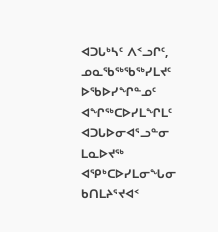ᐊᑐᒐᒃᓴᑦ ᐱᑉᓗᒋᑦ, ᓄᓇᖃᖅᖃᖅᓯᒪᔪᑦ ᐅᖃᐅᓯᖏᓐᓄᑦ ᐊᖏᖅᑕᐅᓯᒪᖏᒪᑦ ᐊᑐᒐᐅᓂᐊᕐᓗᓐᓂ ᒪᓇᐅᔪᖅ ᐊᕿᒃᑕᐅᓯᒪᓂᖓᓂ ᑲᑎᒪᔨᕐᔪᐊᑉ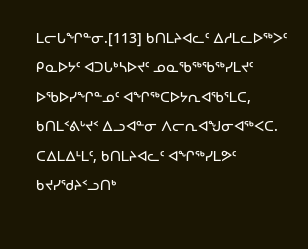ᒪᓕᒐᖏᓐᓂ.[113] ᑲᑎᒪᔨᐊᓚᑦ ᐃᓱᒪᓚᐅᖅᐳᑦ ᑭᓇᐅᔭᑦ ᐊᑐᒐᒃᓴᐅᔪᑦ ᓄᓇᖃᖅᖃᖅᓯᒪᔪᑦ ᐅᖃᐅᓯᖏᓐᓄᑦ ᐊᖏᖅᑕᐅᔭᕆᐊᖃᕐᒪᑕ, ᑲᑎᒪᑉᕕᒡᔪᑉ ᐃᓗᐊᓐᓂ ᐱᓕᕆᐊᖑᓂᐊᖅᐸᑕ.
ᑕᐃᒪᐃᒻᒪᑦ, ᑲᑎᒪᔨᐊᓚᑦ ᐊᖏᖅᓯᒪᕗᑦ ᑲᔪᓯᖁᔨᑉᓗᑎᒃ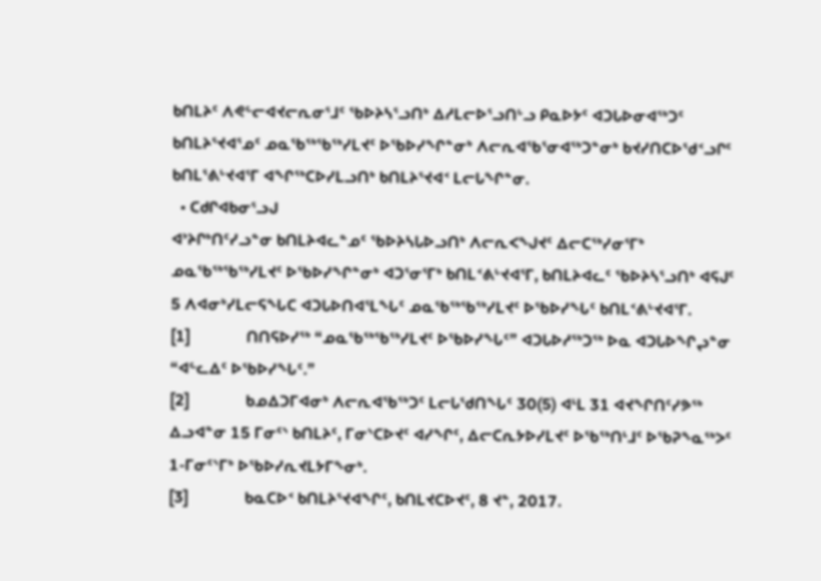ᑲᑎᒪᔨᑦ ᐱᕙᓪᓕᐊᔪᓕᕆᓂᕐᒧᑦ ᖃᐅᔨᓴᕐᓗᑎᒃ ᐃᓱᒪᓕᐅᕐᓗᑎᒡᓗ ᑭᓇᐅᔭᑦ ᐊᑐᒐᐅᓂᐊᖅᑐᑦ ᑲᑎᒪᔨᕐᔪᐊᕐᓄᑦ ᓄᓇᖃᖅᖃᖅᓯᒪᔪᑦ ᐅᖃᐅᓯᖏᓐᓂᒃ ᐱᓕᕆᐊᖃᕐᓂᐊᖅᑐᓐᓂᒃ ᑲᔪᓯᑎᑕᐅᖁᑉᓗᒋᑦ ᑲᑎᒪᕐᕕᒡᔪᐊᕐᒥ ᐊᖏᖅᑕᐅᓯᒪᓗᑎᒃ ᑲᑎᒪᔨᕐᔪᐊᑉ ᒪᓕᒐᖏᓐᓂ.
  • ᑕᑯᒋᐊᑲᓂᕐᓗᒍ
ᐊᔾᔨᒋᒃᑎᑦᓯᓗᓐᓂ ᑲᑎᒪᔨᐊᓚᓐᓄᑦ ᖃᐅᔨᓴᒐᐅᓗᑎᒃ ᐱᓕᕆᐸᖑᔪᑦ ᐃᓕᑕᖅᓯᓂᕐᒥᒃ ᓄᓇᖃᖅᖃᖅᓯᒪᔪᑦ ᐅᖃᐅᓯᖏᓐᓂᒃ ᐊᑐᕐᓂᕐᒥᒃ ᑲᑎᒪᑉᕕᒡᔪᐊᕐᒥ, ᑲᑎᒪᔨᐊᓚᑦ ᖃᐅᔨᓴᕐᓗᑎᒃ ᐊᕋᒍᑦ 5 ᐱᐊᓂᒃᓯᒪᓕᕋᖓᑕ ᐊᑐᒐᐅᑎᐊᕐᒪᖓᑦ ᓄᓇᖃᖅᖃᖅᓯᒪᔪᑦ ᐅᖃᐅᓯᖓᑦ ᑲᑎᒪᑉᕕᒡᔪᐊᕐᒥ.
[1]              ᑎᑎᕋᐅᓯᖅ “ᓄᓇᖃᖅᖃᖅᓯᒪᔪᑦ ᐅᖃᐅᓯᖓᑦ” ᐊᑐᒐᐅᓱᖅᑐᖅ ᐅᓇ ᐊᑐᒐᐅᖏᖢᓐᓂ  “ᐊᓪᓚᐃᑦ ᐅᖃᐅᓯᖓᑦ.”
[2]              ᑲᓄᐃᑐᒥᐊᓂᒃ ᐱᓕᕆᐊᖃᖅᑐᑦ ᒪᓕᒐᖁᑎᖓᑦ 30(5) ᐊᒻᒪ 31 ᐊᔪᖏᑎᑦᓯᕗᖅ ᐃᓗᐊᓐᓂ 15 ᒥᓂᑦᔅ ᑲᑎᒪᔨᑦ, ᒥᓂᔅᑕᐅᔪᑦ ᐊᓯᖏᑦ, ᐃᓕᑕᕆᔭᐅᓯᒪᔪᑦ ᐅᖃᖅᑎᒻᒧᑦ ᐅᖃᕈᖕᓇᖅᐳᑦ 1-ᒥᓂᑦᔅᒥᒃ ᐅᖃᐅᓯᕆᔪᒪᔭᒥᖕᓂᒃ.
[3]              ᑲᓇᑕᐅᑉ ᑲᑎᒪᔨᕐᔪᐊᖏᑦ, ᑲᑎᒪᔪᑕᐅᔪᑦ, 8 ᔪᓐ, 2017.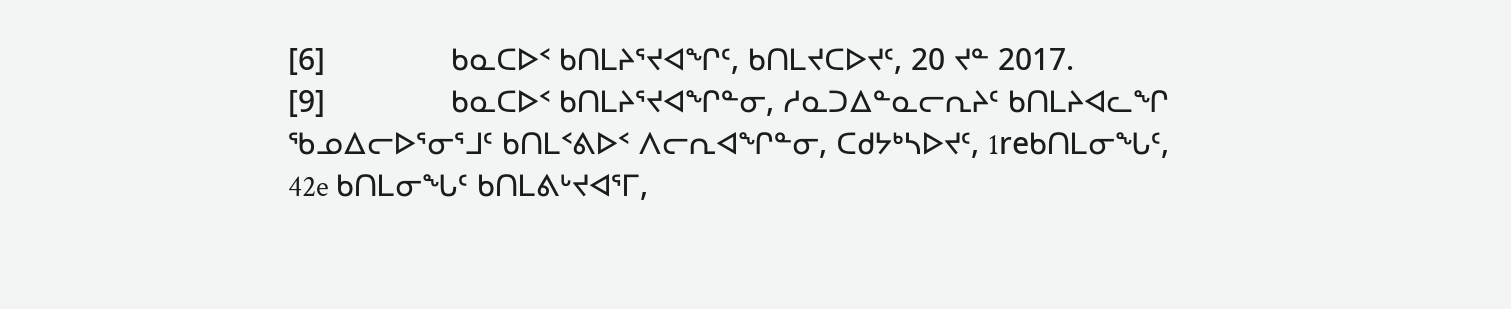[6]              ᑲᓇᑕᐅᑉ ᑲᑎᒪᔨᕐᔪᐊᖏᑦ, ᑲᑎᒪᔪᑕᐅᔪᑦ, 20 ᔪᓐ 2017.
[9]              ᑲᓇᑕᐅᑉ ᑲᑎᒪᔨᕐᔪᐊᖏᓐᓂ, ᓱᓇᑐᐃᓐᓇᓕᕆᔨᑦ ᑲᑎᒪᔨᐊᓚᖏ ᖃᓄᐃᓕᐅᕐᓂᕐᒧᑦ ᑲᑎᒪᑉᕕᐅᑉ ᐱᓕᕆᐊᖏᓐᓂ, ᑕᑯᔭᒃᓴᐅᔪᑦ, 1reᑲᑎᒪᓂᖓᑦ, 42e ᑲᑎᒪᓂᖓᑦ ᑲᑎᒪᕕᒡᔪᐊᕐᒥ,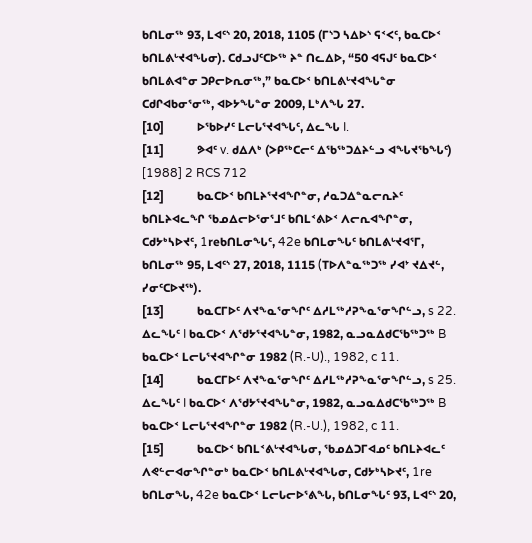ᑲᑎᒪᓂᖅ 93, ᒪᐊᑦᔅ 20, 2018, 1105 (ᒥᔅᑐ ᓴᐃᐅᔅ ᕋᑉᐸᑦ, ᑲᓇᑕᐅᑉ ᑲᑎᒪᕕᒡᔪᐊᖓᓂ). ᑕᑯᓗᒍᑦᑕᐅᖅ ᔨᓐ ᑎᓚᐃᐅ, “50 ᐊᕋᒍᑦ ᑲᓇᑕᐅᑉ ᑲᑎᒪᕕᐊᓐᓂ ᑐᑭᓕᐅᕆᓂᖅ,” ᑲᓇᑕᐅᑉ ᑲᑎᒪᕕᒡᔪᐊᖓᓐᓂ ᑕᑯᒋᐊᑲᓂᕐᓂᖅ, ᐊᐅᔭᖓᓐᓂ 2009, ᒪᒃᐱᖓ 27.
[10]           ᐅᖃᐅᓯᑦ ᒪᓕᒐᕐᔪᐊᖓᑦ, ᐃᓚᖓ I.
[11]           ᕗᐊᑦ v. ᑯᐃᐱᒃ (ᐳᑭᖅᑕᓕᑦ ᐃᖃᖅᑐᐃᔨᓪᓗ ᐊᖓᔪᖃᖓᑦ) [1988] 2 RCS 712
[12]           ᑲᓇᑕᐅᑉ ᑲᑎᒪᔨᕐᔪᐊᖏᓐᓂ, ᓱᓇᑐᐃᓐᓇᓕᕆᔨᑦ ᑲᑎᒪᔨᐊᓚᖏ ᖃᓄᐃᓕᐅᕐᓂᕐᒧᑦ ᑲᑎᒪᑉᕕᐅᑉ ᐱᓕᕆᐊᖏᓐᓂ, ᑕᑯᔭᒃᓴᐅᔪᑦ, 1reᑲᑎᒪᓂᖓᑦ, 42e ᑲᑎᒪᓂᖓᑦ ᑲᑎᒪᕕᒡᔪᐊᕐᒥ, ᑲᑎᒪᓂᖅ 95, ᒪᐊᑦᔅ 27, 2018, 1115 (Tᐅᐱᓐᓇᖅᑐᖅ ᓯᐊᔾ ᔪᐃᔪᓪ, ᓯᓂᑦᑕᐅᔪᖅ).
[13]           ᑲᓇᑕᒥᐅᑦ ᐱᔪᖕᓇᕐᓂᖏᑦ ᐃᓱᒪᖅᓱᕈᖕᓇᕐᓂᖏᓪᓗ, s 22. ᐃᓚᖓᑦ I ᑲᓇᑕᐅᑉ ᐱᖁᔭᕐᔪᐊᖓᓐᓂ, 1982, ᓇᓗᓇᐃᑯᑕᖃᖅᑐᖅ B ᑲᓇᑕᐅᑉ ᒪᓕᒐᕐᔪᐊᖏᓐᓂ 1982 (R.-U)., 1982, c 11.
[14]           ᑲᓇᑕᒥᐅᑦ ᐱᔪᖕᓇᕐᓂᖏᑦ ᐃᓱᒪᖅᓱᕈᖕᓇᕐᓂᖏᓪᓗ, s 25. ᐃᓚᖓᑦ I ᑲᓇᑕᐅᑉ ᐱᖁᔭᕐᔪᐊᖓᓐᓂ, 1982, ᓇᓗᓇᐃᑯᑕᖃᖅᑐᖅ B ᑲᓇᑕᐅᑉ ᒪᓕᒐᕐᔪᐊᖏᓐᓂ 1982 (R.-U.), 1982, c 11.
[15]           ᑲᓇᑕᐅᑉ ᑲᑎᒪᑉᕕᒡᔪᐊᖓᓂ, ᖃᓄᐃᑐᒥᐊᓄᑦ ᑲᑎᒪᔨᐊᓚᑦ ᐱᕙᓪᓕᐊᓂᖏᓐᓂᒃ ᑲᓇᑕᐅᑉ ᑲᑎᒪᕕᒡᔪᐊᖓᓂ, ᑕᑯᔭᒃᓴᐅᔪᑦ, 1re ᑲᑎᒪᓂᖓ, 42e ᑲᓇᑕᐅᑉ ᒪᓕᒐᓕᐅᕐᕕᖓ, ᑲᑎᒪᓂᖓᑦ 93, ᒪᐊᑦᔅ 20,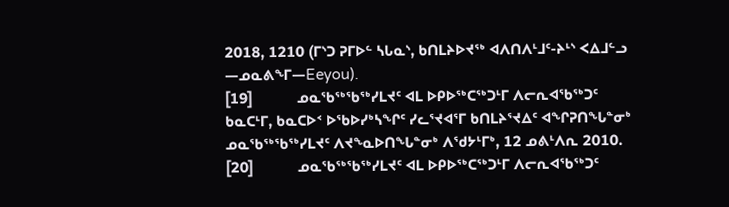2018, 1210 (ᒥᔅᑐ ᕈᒥᐅᓪ ᓴᒐᓇᔅ, ᑲᑎᒪᔨᐅᔪᖅ ᐊᐱᑎᐱᒻᒧᑦ-ᔨᒻᔅ ᐸᐃᒧᓪᓗ —ᓄᓇᕕᖕᒥ—Eeyou).
[19]           ᓄᓇᖃᖅᖃᖅᓯᒪᔪᑦ ᐊᒪ ᐅᑭᐅᖅᑕᖅᑐᒻᒥ ᐱᓕᕆᐊᖃᖅᑐᑦ ᑲᓇᑕᒻᒥ, ᑲᓇᑕᐅᑉ ᐅᖃᐅᓯᒃᓴᖏᑦ ᓯᓚᕐᔪᐊᕐᒥ ᑲᑎᒪᔨᕐᔪᐃᑦ ᐊᖏᕈᑎᖓᓐᓂᒃ ᓄᓇᖃᖅᖃᖅᓯᒪᔪᑦ ᐱᔪᖕᓇᐅᑎᖓᓐᓂᒃ ᐱᖁᔭᒻᒥᒃ, 12 ᓄᕕᒻᐱᕆ 2010.
[20]           ᓄᓇᖃᖅᖃᖅᓯᒪᔪᑦ ᐊᒪ ᐅᑭᐅᖅᑕᖅᑐᒻᒥ ᐱᓕᕆᐊᖃᖅᑐᑦ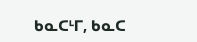ᑲᓇᑕᒻᒥ, ᑲᓇᑕ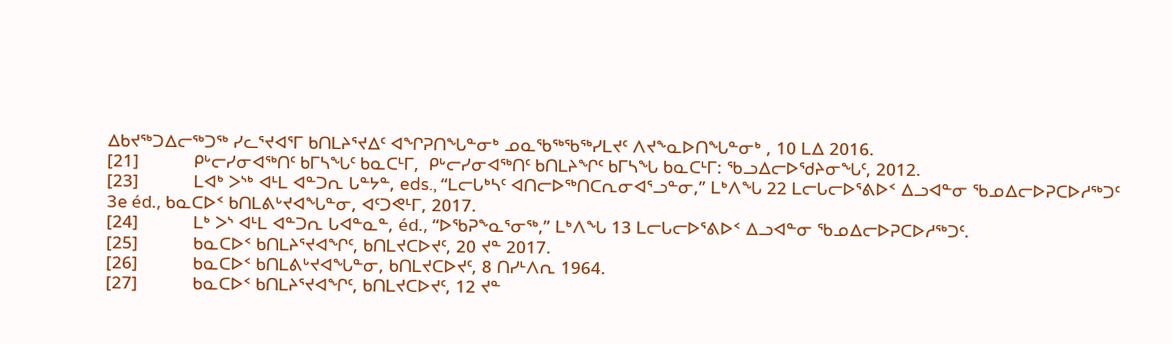ᐃᑲᔪᖅᑐᐃᓕᖅᑐᖅ ᓯᓚᕐᔪᐊᕐᒥ ᑲᑎᒪᔨᕐᔪᐃᑦ ᐊᖏᕈᑎᖓᓐᓂᒃ ᓄᓇᖃᖅᖃᖅᓯᒪᔪᑦ ᐱᔪᖕᓇᐅᑎᖓᓐᓂᒃ , 10 ᒪᐃ 2016.
[21]           ᑭᒡᓕᓯᓂᐊᖅᑎᑦ ᑲᒥᓴᖓᑦ ᑲᓇᑕᒻᒥ,  ᑭᒡᓕᓯᓂᐊᖅᑎᑦ ᑲᑎᒪᔨᖏᑦ ᑲᒥᓴᖓ ᑲᓇᑕᒻᒥ: ᖃᓗᐃᓕᐅᖁᔨᓂᖓᑦ, 2012.
[23]           ᒪᐊᒃ ᐳᔅᒃ ᐊᒻᒪ ᐊᓐᑐᕆ ᒐᓐᔭᓐ, eds., “ᒪᓕᒐᒃᓴᑦ ᐊᑎᓕᐅᖅᑎᑕᕆᓂᐊᕐᓗᓐᓂ,” ᒪᒃᐱᖓ 22 ᒪᓕᒐᓕᐅᕐᕕᐅᑉ ᐃᓗᐊᓐᓂ ᖃᓄᐃᓕᐅᕈᑕᐅᓱᖅᑐᑦ 3e éd., ᑲᓇᑕᐅᑉ ᑲᑎᒪᕕᒡᔪᐊᖓᓐᓂ, ᐊᑦᑐᕙᒻᒥ, 2017.
[24]           ᒪᒃ ᐳᔅ ᐊᒻᒪ ᐊᓐᑐᕆ ᒐᐊᓐᓇᓐ, éd., “ᐅᖃᕈᖕᓇᕐᓂᖅ,” ᒪᒃᐱᖓ 13 ᒪᓕᒐᓕᐅᕐᕕᐅᑉ ᐃᓗᐊᓐᓂ ᖃᓄᐃᓕᐅᕈᑕᐅᓱᖅᑐᑦ.
[25]           ᑲᓇᑕᐅᑉ ᑲᑎᒪᔨᕐᔪᐊᖏᑦ, ᑲᑎᒪᔪᑕᐅᔪᑦ, 20 ᔪᓐ 2017.
[26]           ᑲᓇᑕᐅᑉ ᑲᑎᒪᕕᒡᔪᐊᖓᓐᓂ, ᑲᑎᒪᔪᑕᐅᔪᑦ, 8 ᑎᓯᒻᐱᕆ 1964.
[27]           ᑲᓇᑕᐅᑉ ᑲᑎᒪᔨᕐᔪᐊᖏᑦ, ᑲᑎᒪᔪᑕᐅᔪᑦ, 12 ᔪᓐ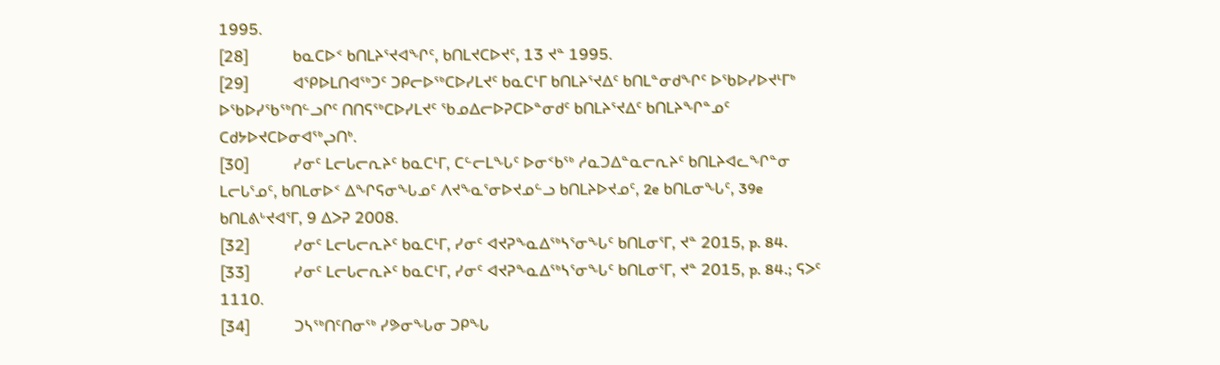1995.
[28]           ᑲᓇᑕᐅᑉ ᑲᑎᒪᔨᕐᔪᐊᖏᑦ, ᑲᑎᒪᔪᑕᐅᔪᑦ, 13 ᔪᓐ 1995.
[29]           ᐊᕿᐅᒪᑎᐊᖅᑐᑦ ᑐᑭᓕᐅᖅᑕᐅᓯᒪᔪᑦ ᑲᓇᑕᒻᒥ ᑲᑎᒪᔨᕐᔪᐃᑦ ᑲᑎᒪᓐᓂᑯᖏᑦ ᐅᖃᐅᓯᐅᔪᒻᒥᒃ ᐅᖃᐅᓯᖃᖅᑎᓪᓗᒋᑦ ᑎᑎᕋᖅᑕᐅᓯᒪᔪᑦ ᖃᓄᐃᓕᐅᕈᑕᐅᓐᓂᑯᑦ ᑲᑎᒪᔨᕐᔪᐃᑦ ᑲᑎᒪᔨᖏᓐᓄᑦ ᑕᑯᔭᐅᔪᑕᐅᓂᐊᖅᖢᑎᒃ.
[30]           ᓯᓂᑦ ᒪᓕᒐᓕᕆᔨᑦ ᑲᓇᑕᒻᒥ, ᑕᓪᓕᒪᖓᑦ ᐅᓂᑉᑲᖅ ᓱᓇᑐᐃᓐᓇᓕᕆᔨᑦ ᑲᑎᒪᔨᐊᓚᖏᓐᓂ ᒪᓕᒐᕐᓄᑦ, ᑲᑎᒪᓂᐅᑉ ᐃᖏᕋᓂᖓᓄᑦ ᐱᔪᖕᓇᕐᓂᐅᔪᓄᓪᓗ ᑲᑎᒪᔨᐅᔪᓄᑦ, 2e ᑲᑎᒪᓂᖓᑦ, 39e ᑲᑎᒪᕕᒡᔪᐊᕐᒥ, 9 ᐃᐳᕈ 2008.
[32]           ᓯᓂᑦ ᒪᓕᒐᓕᕆᔨᑦ ᑲᓇᑕᒻᒥ, ᓯᓂᑦ ᐊᔪᕈᖕᓇᐃᖅᓴᕐᓂᖓᑦ ᑲᑎᒪᓂᕐᒥ, ᔪᓐ 2015, p. 84.
[33]           ᓯᓂᑦ ᒪᓕᒐᓕᕆᔨᑦ ᑲᓇᑕᒻᒥ, ᓯᓂᑦ ᐊᔪᕈᖕᓇᐃᖅᓴᕐᓂᖓᑦ ᑲᑎᒪᓂᕐᒥ, ᔪᓐ 2015, p. 84.; ᕋᐳᑦ 1110.
[34]           ᑐᓴᖅᑎᑦᑎᓂᖅ ᓯᕗᓂᖓᓂ ᑐᑭᖓ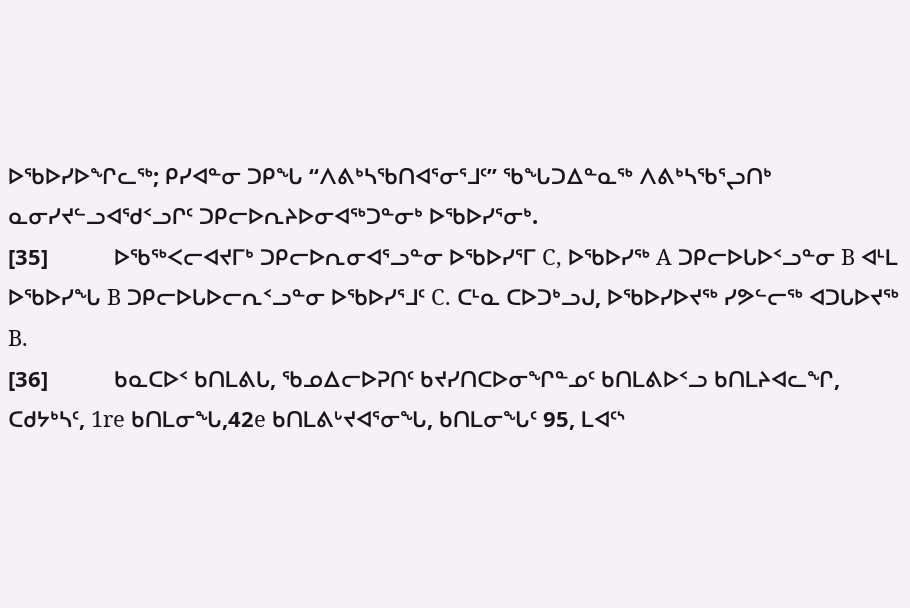ᐅᖃᐅᓯᐅᖏᓚᖅ; ᑭᓯᐊᓐᓂ ᑐᑭᖓ “ᐱᕕᒃᓴᖃᑎᐊᕐᓂᕐᒧᑦ” ᖃᖓᑐᐃᓐᓇᖅ ᐱᕕᒃᓴᖃᕐᖢᑎᒃ ᓇᓂᓯᔪᓪᓗᐊᖁᑉᓗᒋᑦ ᑐᑭᓕᐅᕆᔨᐅᓂᐊᖅᑐᓐᓂᒃ ᐅᖃᐅᓯᕐᓂᒃ.
[35]           ᐅᖃᖅᐸᓕᐊᔪᒥᒃ ᑐᑭᓕᐅᕆᓂᐊᕐᓗᓐᓂ ᐅᖃᐅᓯᕐᒥ C, ᐅᖃᐅᓯᖅ A ᑐᑭᓕᐅᒐᐅᑉᓗᓐᓂ B ᐊᒻᒪ ᐅᖃᐅᓯᖓ B ᑐᑭᓕᐅᒐᐅᓕᕆᑉᓗᓐᓂ ᐅᖃᐅᓯᕐᒧᑦ C. ᑕᒻᓇ ᑕᐅᑐᒃᓗᒍ, ᐅᖃᐅᓯᐅᔪᖅ ᓯᕗᓪᓕᖅ ᐊᑐᒐᐅᔪᖅ B.
[36]           ᑲᓇᑕᐅᑉ ᑲᑎᒪᕕᒐ, ᖃᓄᐃᓕᐅᕈᑎᑦ ᑲᔪᓯᑎᑕᐅᓂᖏᓐᓄᑦ ᑲᑎᒪᕕᐅᑉᓗ ᑲᑎᒪᔨᐊᓚᖏ, ᑕᑯᔭᒃᓴᑦ, 1re ᑲᑎᒪᓂᖓ,42e ᑲᑎᒪᕕᒡᔪᐊᕐᓂᖓ, ᑲᑎᒪᓂᖓᑦ 95, ᒪᐊᑦᔅ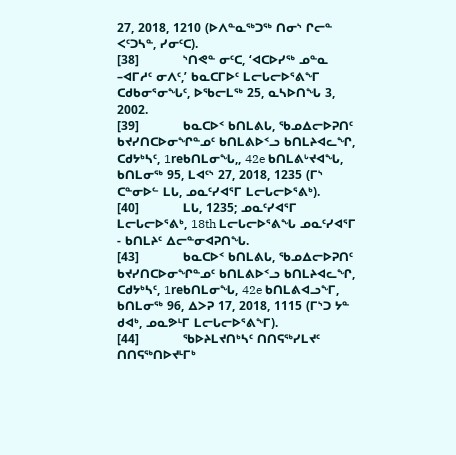27, 2018, 1210 (ᐅᐱᓐᓇᖅᑐᖅ ᑎᓂᔅ ᒋᓕᓐ ᐸᑦᑐᓴᓐ, ᓯᓂᑦᑕ).
[38]           ᔅᑎᕙᓐ ᓂᑦᑕ, ‘ᐊᑕᐅᓯᖅ ᓄᓐᓇ –ᐊᒥᓱᑦ ᓂᐱᑦ,’ ᑲᓇᑕᒥᐅᑦ ᒪᓕᒐᓕᐅᕐᕕᖕᒥ ᑕᑯᑲᓂᕐᓂᖓᑦ, ᐅᖃᓕᒪᖅ 25, ᓇᓴᐅᑎᖓ 3, 2002.
[39]           ᑲᓇᑕᐅᑉ ᑲᑎᒪᕕᒐ, ᖃᓄᐃᓕᐅᕈᑎᑦ ᑲᔪᓯᑎᑕᐅᓂᖏᓐᓄᑦ ᑲᑎᒪᕕᐅᑉᓗ ᑲᑎᒪᔨᐊᓚᖏ, ᑕᑯᔭᒃᓴᑦ, 1reᑲᑎᒪᓂᖓ,, 42e ᑲᑎᒪᕕᒡᔪᐊᖓ, ᑲᑎᒪᓂᖅ 95, ᒪᐊᑦᔅ 27, 2018, 1235 (ᒥᔅ ᑕᓐᓂᐅᓪ ᒪᒐ, ᓄᓇᑦᓯᐊᕐᒥ ᒪᓕᒐᓕᐅᕐᕕᒃ).
[40]           ᒪᒐ, 1235; ᓄᓇᑦᓯᐊᕐᒥ ᒪᓕᒐᓕᐅᕐᕕᒃ, 18th ᒪᓕᒐᓕᐅᕐᕕᖓ ᓄᓇᑦᓯᐊᕐᒥ - ᑲᑎᒪᔨᑦ ᐃᓕᓐᓂᐊᕈᑎᖓ.
[43]           ᑲᓇᑕᐅᑉ ᑲᑎᒪᕕᒐ, ᖃᓄᐃᓕᐅᕈᑎᑦ ᑲᔪᓯᑎᑕᐅᓂᖏᓐᓄᑦ ᑲᑎᒪᕕᐅᑉᓗ ᑲᑎᒪᔨᐊᓚᖏ, ᑕᑯᔭᒃᓴᑦ, 1reᑲᑎᒪᓂᖓ, 42e ᑲᑎᒪᕕᐊᓗᖕᒥ, ᑲᑎᒪᓂᖅ 96, ᐃᐳᕈ 17, 2018, 1115 (ᒥᔅᑐ ᔭᓐ ᑯᐊᒃ, ᓄᓇᕗᒻᒥ ᒪᓕᒐᓕᐅᕐᕕᖕᒥ).
[44]           ᖃᐅᔨᒪᔪᑎᒃᓴᑦ ᑎᑎᕋᖅᓯᒪᔪᑦ ᑎᑎᕋᖅᑎᐅᔪᒻᒥᒃ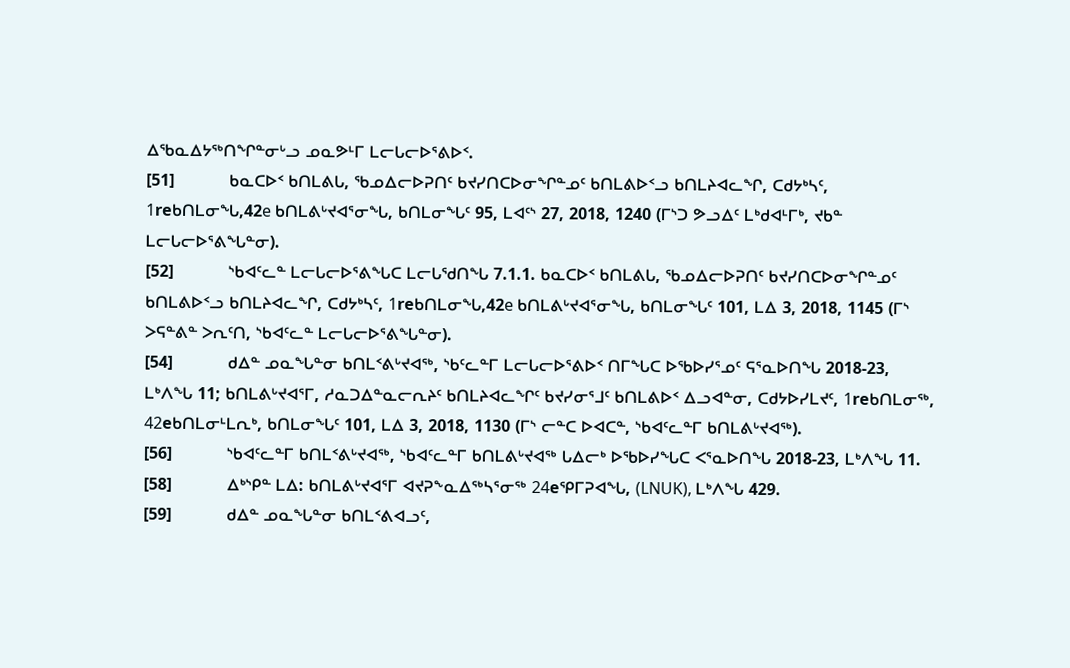ᐃᖃᓇᐃᔭᖅᑎᖏᓐᓂᒡᓗ ᓄᓇᕗᒻᒥ ᒪᓕᒐᓕᐅᕐᕕᐅᑉ.
[51]           ᑲᓇᑕᐅᑉ ᑲᑎᒪᕕᒐ, ᖃᓄᐃᓕᐅᕈᑎᑦ ᑲᔪᓯᑎᑕᐅᓂᖏᓐᓄᑦ ᑲᑎᒪᕕᐅᑉᓗ ᑲᑎᒪᔨᐊᓚᖏ, ᑕᑯᔭᒃᓴᑦ, 1reᑲᑎᒪᓂᖓ,42e ᑲᑎᒪᕕᒡᔪᐊᕐᓂᖓ, ᑲᑎᒪᓂᖓᑦ 95, ᒪᐊᑦᔅ 27, 2018, 1240 (ᒥᔅᑐ ᕗᓗᐃᑦ ᒪᒃᑯᐊᒻᒥᒃ, ᔪᑲᓐ ᒪᓕᒐᓕᐅᕐᕕᖓᓐᓂ).
[52]           ᔅᑲᐊᑦᓚᓐ ᒪᓕᒐᓕᐅᕐᕕᖓᑕ ᒪᓕᒐᖁᑎᖓ 7.1.1. ᑲᓇᑕᐅᑉ ᑲᑎᒪᕕᒐ, ᖃᓄᐃᓕᐅᕈᑎᑦ ᑲᔪᓯᑎᑕᐅᓂᖏᓐᓄᑦ ᑲᑎᒪᕕᐅᑉᓗ ᑲᑎᒪᔨᐊᓚᖏ, ᑕᑯᔭᒃᓴᑦ, 1reᑲᑎᒪᓂᖓ,42e ᑲᑎᒪᕕᒡᔪᐊᕐᓂᖓ, ᑲᑎᒪᓂᖓᑦ 101, ᒪᐃ 3, 2018, 1145 (ᒥᔅ ᐳᕋᓐᕕᓐ ᐳᕆᑦᑎ, ᔅᑲᐊᑦᓚᓐ ᒪᓕᒐᓕᐅᕐᕕᖓᓐᓂ).
[54]           ᑯᐃᓐ ᓄᓇᖓᓐᓂ ᑲᑎᒪᑉᕕᒡᔪᐊᖅ, ᔅᑲᑦᓚᓐᒥ ᒪᓕᒐᓕᐅᕐᕕᐅᑉ ᑎᒥᖓᑕ ᐅᖃᐅᓯᕐᓄᑦ ᕋᕐᓇᐅᑎᖓ 2018-23, ᒪᒃᐱᖓ 11; ᑲᑎᒪᕕᒡᔪᐊᕐᒥ, ᓱᓇᑐᐃᓐᓇᓕᕆᔨᑦ ᑲᑎᒪᔨᐊᓚᖏᑦ ᑲᔪᓯᓂᕐᒧᑦ ᑲᑎᒪᕕᐅᑉ ᐃᓗᐊᓐᓂ, ᑕᑯᔭᐅᓯᒪᔪᑦ, 1reᑲᑎᒪᓂᖅ, 42eᑲᑎᒪᓂᒻᒪᕆᒃ, ᑲᑎᒪᓂᖓᑦ 101, ᒪᐃ 3, 2018, 1130 (ᒥᔅ ᓕᓐᑕ ᐅᐊᑕᓐ, ᔅᑲᐊᑦᓚᓐᒥ ᑲᑎᒪᕕᒡᔪᐊᖅ).
[56]           ᔅᑲᐊᑦᓚᓐᒥ ᑲᑎᒪᑉᕕᒡᔪᐊᖅ, ᔅᑲᐊᑦᓚᓐᒥ ᑲᑎᒪᕕᒡᔪᐊᖅ ᒐᐃᓕᒃ ᐅᖃᐅᓯᖓᑕ ᐸᕐᓇᐅᑎᖓ 2018-23, ᒪᒃᐱᖓ 11.
[58]           ᐃᒃᔅᑭᓐ ᒪᐃ: ᑲᑎᒪᕕᒡᔪᐊᕐᒥ ᐊᔪᕈᖕᓇᐃᖅᓴᕐᓂᖅ 24eᕿᒥᕈᐊᖓ, (LNUK), ᒪᒃᐱᖓ 429.
[59]           ᑯᐃᓐ ᓄᓇᖓᓐᓂ ᑲᑎᒪᑉᕕᐊᓗᑦ,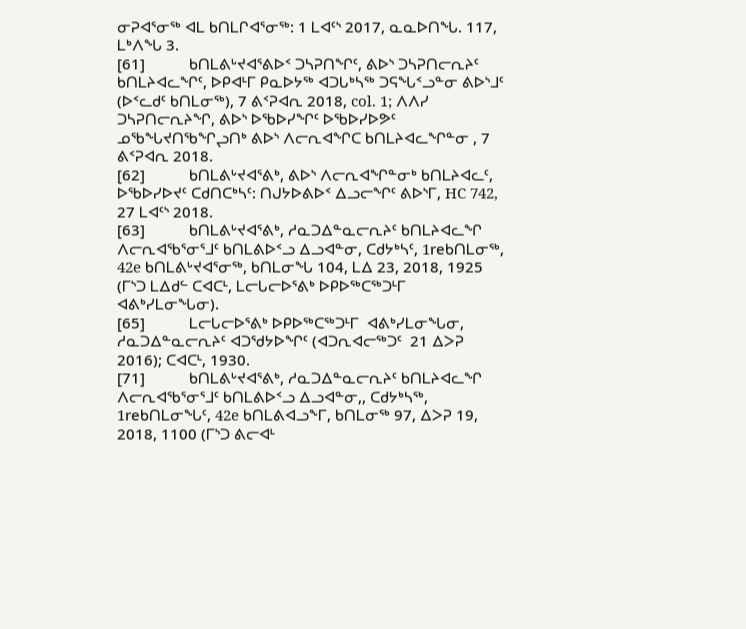ᓂᕈᐊᕐᓂᖅ ᐊᒪ ᑲᑎᒪᒋᐊᕐᓂᖅ: 1 ᒪᐊᑦᔅ 2017, ᓇᓇᐅᑎᖓ. 117, ᒪᒃᐱᖓ 3.
[61]           ᑲᑎᒪᕕᒡᔪᐊᕐᕕᐅᑉ ᑐᓴᕈᑎᖏᑦ, ᕕᐅᔅ ᑐᓴᕈᑎᓕᕆᔨᑦ ᑲᑎᒪᔨᐊᓚᖏᑦ, ᐅᑭᐊᒻᒥ ᑭᓇᐅᔭᖅ ᐊᑐᒐᒃᓴᖅ ᑐᕋᖓᑉᓗᓐᓂ ᕕᐅᔅᒧᑦ (ᐅᑉᓚᑯᑦ ᑲᑎᒪᓂᖅ), 7 ᕕᑉᕈᐊᕆ 2018, col. 1; ᐱᐱᓯ ᑐᓴᕈᑎᓕᕆᔨᖏ, ᕕᐅᔅ ᐅᖃᐅᓯᖏᑦ ᐅᖃᐅᓯᐅᕗᑦ ᓄᖃᖓᔪᑎᖃᖏᖢᑎᒃ ᕕᐅᔅ ᐱᓕᕆᐊᖏᑕ ᑲᑎᒪᔨᐊᓚᖏᓐᓂ , 7 ᕕᑉᕈᐊᕆ 2018.
[62]           ᑲᑎᒪᕕᒡᔪᐊᕐᕕᒃ, ᕕᐅᔅ ᐱᓕᕆᐊᖏᓐᓂᒃ ᑲᑎᒪᔨᐊᓚᑦ, ᐅᖃᐅᓯᐅᔪᑦ ᑕᑯᑎᑕᒃᓴᑦ: ᑎᒍᔭᐅᕕᐅᑉ ᐃᓗᓕᖏᑦ ᕕᐅᔅᒥ, HC 742, 27 ᒪᐊᑦᔅ 2018.
[63]           ᑲᑎᒪᕕᒡᔪᐊᕐᕕᒃ, ᓱᓇᑐᐃᓐᓇᓕᕆᔨᑦ ᑲᑎᒪᔨᐊᓚᖏ ᐱᓕᕆᐊᖃᕐᓂᕐᒧᑦ ᑲᑎᒪᕕᐅᑉᓗ ᐃᓗᐊᓐᓂ, ᑕᑯᔭᒃᓴᑦ, 1reᑲᑎᒪᓂᖅ, 42e ᑲᑎᒪᕕᒡᔪᐊᕐᓂᖅ, ᑲᑎᒪᓂᖓ 104, ᒪᐃ 23, 2018, 1925 (ᒥᔅᑐ ᒪᐃᑯᓪ ᑕᐊᑕᒻ, ᒪᓕᒐᓕᐅᕐᕕᒃ ᐅᑭᐅᖅᑕᖅᑐᒻᒥ  ᐊᕕᒃᓯᒪᓂᖓᓂ).
[65]           ᒪᓕᒐᓕᐅᕐᕕᒃ ᐅᑭᐅᖅᑕᖅᑐᒻᒥ  ᐊᕕᒃᓯᒪᓂᖓᓂ, ᓱᓇᑐᐃᓐᓇᓕᕆᔨᑦ ᐊᑐᖁᔭᐅᖏᑦ (ᐊᑐᕆᐊᓕᖅᑐᑦ  21 ᐃᐳᕈ 2016); ᑕᐊᑕᒻ, 1930.
[71]           ᑲᑎᒪᕕᒡᔪᐊᕐᕕᒃ, ᓱᓇᑐᐃᓐᓇᓕᕆᔨᑦ ᑲᑎᒪᔨᐊᓚᖏ ᐱᓕᕆᐊᖃᕐᓂᕐᒧᑦ ᑲᑎᒪᕕᐅᑉᓗ ᐃᓗᐊᓐᓂ,, ᑕᑯᔭᒃᓴᖅ, 1reᑲᑎᒪᓂᖓᑦ, 42e ᑲᑎᒪᕕᐊᓗᖕᒥ, ᑲᑎᒪᓂᖅ 97, ᐃᐳᕈ 19, 2018, 1100 (ᒥᔅᑐ ᕕᓕᐊᒻ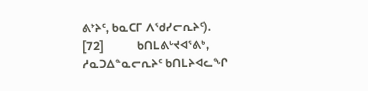ᕕᔾᔨᑦ, ᑲᓇᑕᒥ ᐱᖁᓯᓕᕆᔨᑦ).
[72]           ᑲᑎᒪᕕᒡᔪᐊᕐᕕᒃ, ᓱᓇᑐᐃᓐᓇᓕᕆᔨᑦ ᑲᑎᒪᔨᐊᓚᖏ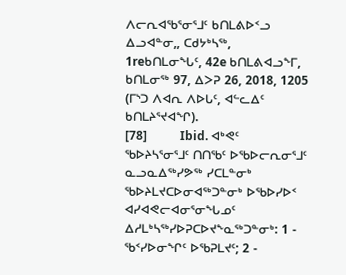ᐱᓕᕆᐊᖃᕐᓂᕐᒧᑦ ᑲᑎᒪᕕᐅᑉᓗ ᐃᓗᐊᓐᓂ,, ᑕᑯᔭᒃᓴᖅ, 1reᑲᑎᒪᓂᖓᑦ, 42e ᑲᑎᒪᕕᐊᓗᖕᒥ, ᑲᑎᒪᓂᖅ 97, ᐃᐳᕈ 26, 2018, 1205 (ᒥᔅᑐ ᐱᐊᕆ ᐱᐅᒐᑦ, ᐊᓪᓚᐃᑦ ᑲᑎᒪᔨᕐᔪᐊᖏ).
[78]           Ibid. ᐊᒃᕙᑦ ᖃᐅᔨᓴᕐᓂᕐᒧᑦ ᑎᑎᖃᑦ ᐅᖃᐅᓕᕆᓂᕐᒧᑦ ᓇᓗᓇᐃᖅᓯᕗᖅ ᓯᑕᒪᓐᓂᒃ ᖃᐅᔨᒪᔪᑕᐅᓂᐊᖅᑐᓐᓂᒃ ᐅᖃᐅᓯᐅᑉ ᐊᓯᐊᕙᓕᐊᓂᕐᓂᖓᓄᑦ ᐃᓱᒪᒃᓴᖅᓯᐅᕈᑕᐅᔪᖕᓇᖅᑐᓐᓂᒃ: 1 - ᖃᑉᓯᐅᓂᖏᑦ ᐅᖃᕈᒪᔪᑦ; 2 -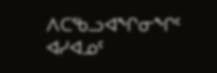ᐱᑕᖃᓗᐊᖏᓂᖏᑦ ᐊᓯᐊᓄᑦ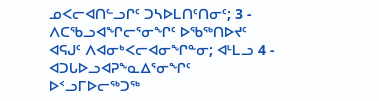ᓄᐸᓕᐊᑎᓪᓗᒋᑦ ᑐᓴᐅᒪᑎᑦᑎᓂᑦ; 3 - ᐱᑕᖃᓗᐊᖏᓕᕐᓂᖏᑦ ᐅᖃᖅᑎᐅᔪᑦ ᐊᕋᒍᑦ ᐱᐊᓂᒃᐸᓕᐊᓂᖏᓐᓂ; ᐊᒻᒪᓗ 4 - ᐊᑐᒐᐅᓗᐊᕈᖕᓇᐃᕐᓂᖏᑦ ᐅᑉᓗᒥᐅᓕᖅᑐᖅ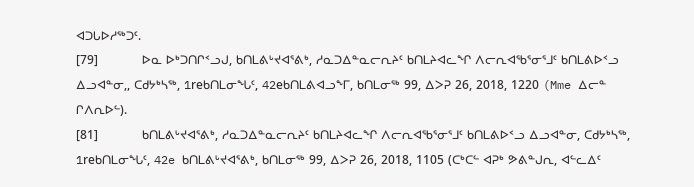ᐊᑐᒐᐅᓱᖅᑐᑦ.
[79]           ᐅᓇ ᐅᒃᑐᑎᒋᑉᓗᒍ, ᑲᑎᒪᕕᒡᔪᐊᕐᕕᒃ, ᓱᓇᑐᐃᓐᓇᓕᕆᔨᑦ ᑲᑎᒪᔨᐊᓚᖏ ᐱᓕᕆᐊᖃᕐᓂᕐᒧᑦ ᑲᑎᒪᕕᐅᑉᓗ ᐃᓗᐊᓐᓂ,, ᑕᑯᔭᒃᓴᖅ, 1reᑲᑎᒪᓂᖓᑦ, 42eᑲᑎᒪᕕᐊᓗᖕᒥ, ᑲᑎᒪᓂᖅ 99, ᐃᐳᕈ 26, 2018, 1220 (Mme ᐃᓕᓐ ᒋᐱᕆᐅᓪ).
[81]           ᑲᑎᒪᕕᒡᔪᐊᕐᕕᒃ, ᓱᓇᑐᐃᓐᓇᓕᕆᔨᑦ ᑲᑎᒪᔨᐊᓚᖏ ᐱᓕᕆᐊᖃᕐᓂᕐᒧᑦ ᑲᑎᒪᕕᐅᑉᓗ ᐃᓗᐊᓐᓂ, ᑕᑯᔭᒃᓴᖅ, 1reᑲᑎᒪᓂᖓᑦ, 42e ᑲᑎᒪᕕᒡᔪᐊᕐᕕᒃ, ᑲᑎᒪᓂᖅ 99, ᐃᐳᕈ 26, 2018, 1105 (ᑕᒃᑕᓪ ᐊᕈᒃ ᕗᕕᓐᒍᕆ, ᐊᓪᓚᐃᑦ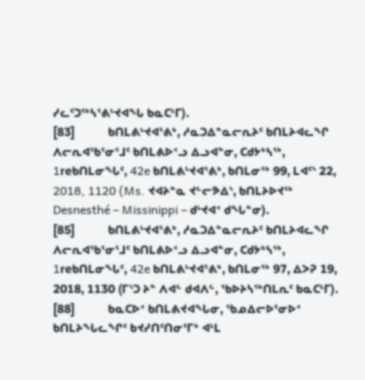ᓯᓚᑦᑐᖅᓴᕐᕕᒡᔪᐊᖓ ᑲᓇᑕᒻᒥ).
[83]           ᑲᑎᒪᕕᒡᔪᐊᕐᕕᒃ, ᓱᓇᑐᐃᓐᓇᓕᕆᔨᑦ ᑲᑎᒪᔨᐊᓚᖏ ᐱᓕᕆᐊᖃᕐᓂᕐᒧᑦ ᑲᑎᒪᕕᐅᑉᓗ ᐃᓗᐊᓐᓂ, ᑕᑯᔭᒃᓴᖅ, 1reᑲᑎᒪᓂᖓᑦ, 42e ᑲᑎᒪᕕᒡᔪᐊᕐᕕᒃ, ᑲᑎᒪᓂᖅ 99, ᒪᐊᑦᔅ 22, 2018, 1120 (Ms. ᔪᐊᔨᓐᓇ ᔪᓪᓕᕗᐃᔅ, ᑲᑎᒪᔨᐅᔪᖅ Desnesthé – Missinippi – ᑯᒡᔪᐊᑉ ᑯᖓᓐᓂ).
[85]           ᑲᑎᒪᕕᒡᔪᐊᕐᕕᒃ, ᓱᓇᑐᐃᓐᓇᓕᕆᔨᑦ ᑲᑎᒪᔨᐊᓚᖏ ᐱᓕᕆᐊᖃᕐᓂᕐᒧᑦ ᑲᑎᒪᕕᐅᑉᓗ ᐃᓗᐊᓐᓂ, ᑕᑯᔭᒃᓴᖅ, 1reᑲᑎᒪᓂᖓᑦ, 42e ᑲᑎᒪᕕᒡᔪᐊᕐᕕᒃ, ᑲᑎᒪᓂᖅ 97, ᐃᐳᕈ 19, 2018, 1130 (ᒥᔅᑐ ᔨᓐ ᐱᐊᓪ ᑯᐊᐱᓪ, ᖃᐅᔨᓴᖅᑎᒪᕆᑦ ᑲᓇᑕᒻᒥ).
[88]           ᑲᓇᑕᐅᑉ ᑲᑎᒪᕕᔪᐊᖓᓂ, ᖃᓄᐃᓕᐅᕐᓂᐅᑉ ᑲᑎᒪᔨᖓᓚᖏᑦ ᑲᔪᓯᑎᑦᑎᓂᕐᒥᒃ ᐊᒻᒪ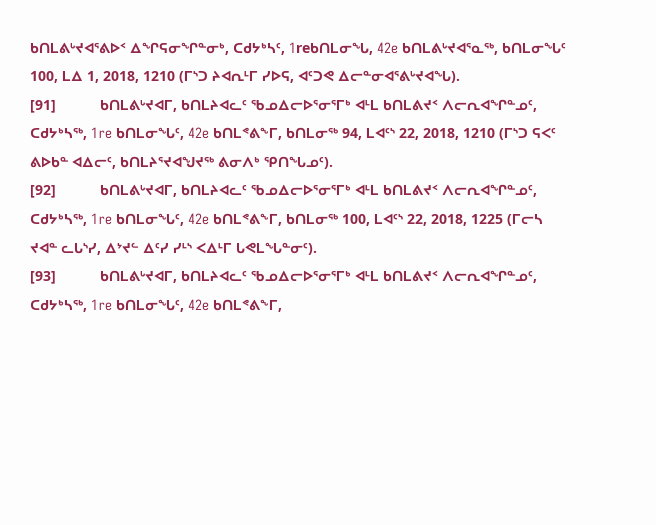ᑲᑎᒪᕕᒡᔪᐊᕐᕕᐅᑉ ᐃᖏᕋᓂᖏᓐᓂᒃ, ᑕᑯᔭᒃᓴᑦ, 1reᑲᑎᒪᓂᖓ, 42e ᑲᑎᒪᕕᒡᔪᐊᕐᓇᖅ, ᑲᑎᒪᓂᖓᑦ 100, ᒪᐃ 1, 2018, 1210 (ᒥᔅᑐ ᔨᐊᕆᒻᒥ ᓯᐅᕋ, ᐊᑦᑐᕙ ᐃᓕᓐᓂᐊᕐᕕᒡᔪᐊᖓ).
[91]           ᑲᑎᒪᕕᒡᔪᐊᒥ, ᑲᑎᒪᔨᐊᓚᑦ ᖃᓄᐃᓕᐅᕐᓂᕐᒥᒃ ᐊᒻᒪ ᑲᑎᒪᕕᔪᑉ ᐱᓕᕆᐊᖏᓐᓄᑦ, ᑕᑯᔭᒃᓴᖅ, 1re ᑲᑎᒪᓂᖓᑦ, 42e ᑲᑎᒪᕝᕕᖕᒥ, ᑲᑎᒪᓂᖅ 94, ᒪᐊᑦᔅ 22, 2018, 1210 (ᒥᔅᑐ ᕋᐸᑦ ᕕᐅᑲᓐ ᐊᐃᓕᑦ, ᑲᑎᒪᔨᕐᔪᐊᖑᔪᖅ ᕕᓂᐱᒃ ᕿᑎᖓᓄᑦ).
[92]           ᑲᑎᒪᕕᒡᔪᐊᒥ, ᑲᑎᒪᔨᐊᓚᑦ ᖃᓄᐃᓕᐅᕐᓂᕐᒥᒃ ᐊᒻᒪ ᑲᑎᒪᕕᔪᑉ ᐱᓕᕆᐊᖏᓐᓄᑦ, ᑕᑯᔭᒃᓴᖅ, 1re ᑲᑎᒪᓂᖓᑦ, 42e ᑲᑎᒪᕝᕕᖕᒥ, ᑲᑎᒪᓂᖅ 100, ᒪᐊᑦᔅ 22, 2018, 1225 (ᒥᓕᓴ  ᔪᐊᓐ ᓚᒐᔅᓯ, ᐃᔾᔪᓪ ᐃᑦᓯ ᓯᒻᔅ ᐸᐃᒻᒥ ᒐᕙᒪᖓᓐᓂᑦ).
[93]           ᑲᑎᒪᕕᒡᔪᐊᒥ, ᑲᑎᒪᔨᐊᓚᑦ ᖃᓄᐃᓕᐅᕐᓂᕐᒥᒃ ᐊᒻᒪ ᑲᑎᒪᕕᔪᑉ ᐱᓕᕆᐊᖏᓐᓄᑦ, ᑕᑯᔭᒃᓴᖅ, 1re ᑲᑎᒪᓂᖓᑦ, 42e ᑲᑎᒪᕝᕕᖕᒥ,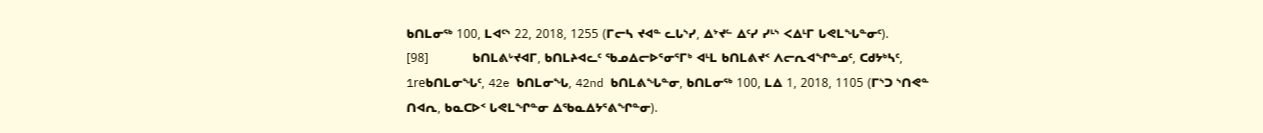ᑲᑎᒪᓂᖅ 100, ᒪᐊᑦᔅ 22, 2018, 1255 (ᒥᓕᓴ ᔪᐊᓐ ᓚᒐᔅᓯ, ᐃᔾᔪᓪ ᐃᑦᓯ ᓯᒻᔅ ᐸᐃᒻᒥ ᒐᕙᒪᖓᓐᓂᑦ).
[98]           ᑲᑎᒪᕕᒡᔪᐊᒥ, ᑲᑎᒪᔨᐊᓚᑦ ᖃᓄᐃᓕᐅᕐᓂᕐᒥᒃ ᐊᒻᒪ ᑲᑎᒪᕕᔪᑉ ᐱᓕᕆᐊᖏᓐᓄᑦ, ᑕᑯᔭᒃᓴᑦ, 1reᑲᑎᒪᓂᖓᑦ, 42e ᑲᑎᒪᓂᖓ, 42nd ᑲᑎᒪᕕᖓᓐᓂ, ᑲᑎᒪᓂᖅ 100, ᒪᐃ 1, 2018, 1105 (ᒥᔅᑐ ᔅᑎᕙᓐ ᑎᐊᕆ, ᑲᓇᑕᐅᑉ ᒐᕙᒪᖏᓐᓂ ᐃᖃᓇᐃᔭᕐᕕᖏᓐᓂ).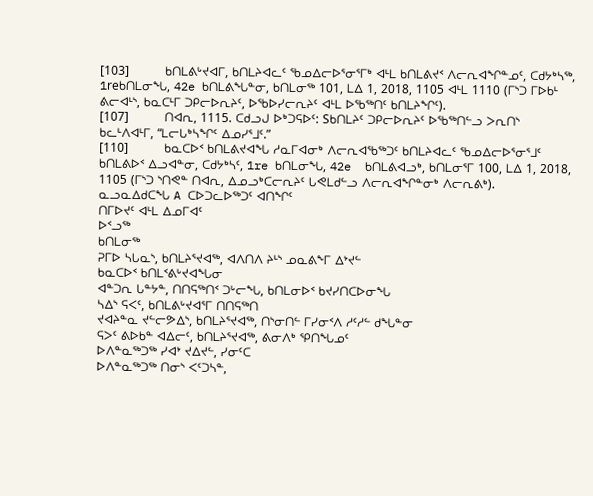[103]         ᑲᑎᒪᕕᒡᔪᐊᒥ, ᑲᑎᒪᔨᐊᓚᑦ ᖃᓄᐃᓕᐅᕐᓂᕐᒥᒃ ᐊᒻᒪ ᑲᑎᒪᕕᔪᑉ ᐱᓕᕆᐊᖏᓐᓄᑦ, ᑕᑯᔭᒃᓴᖅ, 1reᑲᑎᒪᓂᖓ, 42e ᑲᑎᒪᕕᖓᓐᓂ, ᑲᑎᒪᓂᖅ 101, ᒪᐃ 1, 2018, 1105 ᐊᒻᒪ 1110 (ᒥᔅᑐ ᒥᐅᑲᒻ ᕕᓕᐊᒻᔅ, ᑲᓇᑕᒻᒥ ᑐᑭᓕᐅᕆᔨᑦ, ᐅᖃᐅᓯᓕᕆᔨᑦ ᐊᒻᒪ ᐅᖃᖅᑎᑦ ᑲᑎᒪᔨᖏᑦ).
[107]         ᑎᐊᕆ, 1115. ᑕᑯᓗᒍ ᐅᒃᑐᕋᐅᑦ: Sᑲᑎᒪᔨᑦ ᑐᑭᓕᐅᕆᔨᑦ ᐅᖃᖅᑎᓪᓗ ᐳᕆᑎᔅ ᑲᓚᒻᐱᐊᒻᒥ, “ᒪᓕᒐᒃᓴᖏᑦ ᐃᓄᓯᕐᒧᑦ.”
[110]         ᑲᓇᑕᐅᑉ ᑲᑎᒪᕕᔪᐊᖓ ᓱᓇᒥᐊᓂᒃ ᐱᓕᕆᐊᖃᖅᑐᑦ ᑲᑎᒪᔨᐊᓚᑦ ᖃᓄᐃᓕᐅᕐᓂᕐᒧᑦ ᑲᑎᒪᕕᐅᑉ ᐃᓗᐊᓐᓂ, ᑕᑯᔭᒃᓴᑦ, 1re ᑲᑎᒪᓂᖓ, 42e  ᑲᑎᒪᕕᐊᓗᒃ, ᑲᑎᒪᓂᕐᒥ 100, ᒪᐃ 1, 2018, 1105 (ᒥᔅᑐ ᔅᑎᕙᓐ ᑎᐊᕆ, ᐃᓄᓗᒃᑕᓕᕆᔨᑦ ᒐᕙᒪᑯᓪᓗ ᐱᓕᕆᐊᖏᓐᓂᒃ ᐱᓕᕆᕕᒃ).
ᓇᓗᓇᐃᑯᑕᖓ A ᑕᐅᑐᓚᐅᖅᑐᑦ ᐊᑎᖏᑦ
ᑎᒥᐅᔪᑦ ᐊᒻᒪ ᐃᓄᒥᐊᑦ
ᐅᑉᓗᖅ
ᑲᑎᒪᓂᖅ
ᕈᒥᐅ ᓴᒐᓇᔅ, ᑲᑎᒪᔨᕐᔪᐊᖅ, ᐊᐱᑎᐱ ᔨᒻᔅ ᓄᓇᕕᖕᒥ ᐃᔾᔪᓪ
ᑲᓇᑕᐅᑉ ᑲᑎᒪᑉᕕᒡᔪᐊᖓᓂ
ᐊᓐᑐᕆ ᒐᓐᔭᓐ, ᑎᑎᕋᖅᑎᑉ ᑐᒡᓕᖓ, ᑲᑎᒪᓂᐅᑉ ᑲᔪᓯᑎᑕᐅᓂᖓ
ᓴᐃᔅ ᕋᐸᑦ, ᑲᑎᒪᕕᒡᔪᐊᕐᒥ ᑎᑎᕋᖅᑎ
ᔪᐊᔨᓐᓇ ᔪᓪᓕᕗᐃᔅ, ᑲᑎᒪᔨᕐᔪᐊᖅ, ᑎᔅᓂᑎᓪ ᒥᓯᓂᑉᐱ ᓱᑦᓱᓪ ᑯᖓᓐᓂ
ᕋᐳᑦ ᕕᐅᑲᓐ ᐊᐃᓕᑦ, ᑲᑎᒪᔨᕐᔪᐊᖅ, ᕕᓂᐱᒃ ᕿᑎᖓᓄᑦ
ᐅᐱᓐᓇᖅᑐᖅ ᓯᐊᔾ ᔪᐃᔪᓪ, ᓯᓂᑦᑕ
ᐅᐱᓐᓇᖅᑐᖅ ᑎᓂᔅ ᐸᑦᑐᓴᓐ,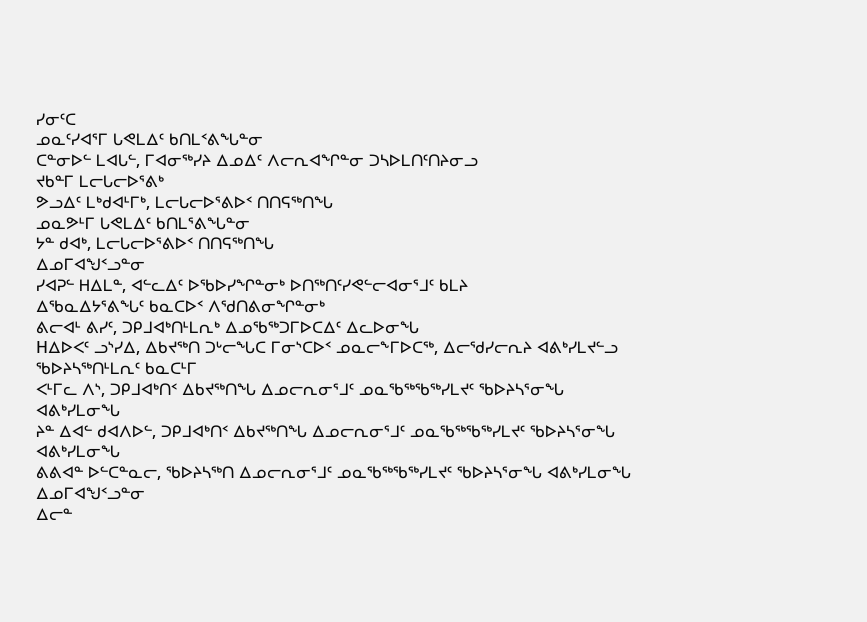ᓯᓂᑦᑕ
ᓄᓇᑦᓯᐊᕐᒥ ᒐᕙᒪᐃᑦ ᑲᑎᒪᑉᕕᖓᓐᓂ
ᑕᓐᓂᐅᓪ ᒪᐊᒐᓪ, ᒥᐊᓂᖅᓯᔨ ᐃᓄᐃᑦ ᐱᓕᕆᐊᖏᓐᓂ ᑐᓴᐅᒪᑎᑦᑎᔨᓂᓗ
ᔪᑲᓐᒥ ᒪᓕᒐᓕᐅᕐᕕᒃ
ᕗᓗᐃᑦ ᒪᒃᑯᐊᒻᒥᒃ, ᒪᓕᒐᓕᐅᕐᕕᐅᑉ ᑎᑎᕋᖅᑎᖓ
ᓄᓇᕗᒻᒥ ᒐᕙᒪᐃᑦ ᑲᑎᒪᕐᕕᖓᓐᓂ
ᔭᓐ ᑯᐊᒃ, ᒪᓕᒐᓕᐅᕐᕕᐅᑉ ᑎᑎᕋᖅᑎᖓ
ᐃᓄᒥᐊᖑᑉᓗᓐᓂ
ᓯᐊᕈᓪ ᕼᐃᒪᓐ, ᐊᓪᓚᐃᑦ ᐅᖃᐅᓯᖏᓐᓂᒃ ᐅᑎᖅᑎᑦᓯᕙᓪᓕᐊᓂᕐᒧᑦ ᑲᒪᔨ
ᐃᖃᓇᐃᔭᕐᕕᖓᑦ ᑲᓇᑕᐅᑉ ᐱᖁᑎᕕᓂᖏᓐᓂᒃ
ᕕᓕᐊᒻ ᕕᓯᑦ, ᑐᑭᒧᐊᒃᑎᒻᒪᕆᒃ ᐃᓄᖃᖅᑐᒥᐅᑕᐃᑦ ᐃᓚᐅᓂᖓ
Hᐃᐅᐸᑦ ᓗᔅᓯᐃ, ᐃᑲᔪᖅᑎ ᑐᒡᓕᖓᑕ ᒥᓂᔅᑕᐅᑉ ᓄᓇᓕᖕᒥᐅᑕᖅ, ᐃᓕᖁᓯᓕᕆᔨ ᐊᕕᒃᓯᒪᔪᓪᓗ
ᖃᐅᔨᓴᖅᑎᒻᒪᕆᑦ ᑲᓇᑕᒻᒥ
ᐸᒻᒥᓚ ᐱᔅ, ᑐᑭᒧᐊᒃᑎᑉ ᐃᑲᔪᖅᑎᖓ ᐃᓄᓕᕆᓂᕐᒧᑦ ᓄᓇᖃᖅᖃᖅᓯᒪᔪᑦ ᖃᐅᔨᓴᕐᓂᖓ ᐊᕕᒃᓯᒪᓂᖓ
ᔨᓐ ᐃᐊᓪ ᑯᐊᐱᐅᓪ, ᑐᑭᒧᐊᒃᑎᑉ ᐃᑲᔪᖅᑎᖓ ᐃᓄᓕᕆᓂᕐᒧᑦ ᓄᓇᖃᖅᖃᖅᓯᒪᔪᑦ ᖃᐅᔨᓴᕐᓂᖓ ᐊᕕᒃᓯᒪᓂᖓ
ᕕᕕᐊᓐ ᐅᓪᑕᓐᓇᓕ, ᖃᐅᔨᓴᖅᑎ ᐃᓄᓕᕆᓂᕐᒧᑦ ᓄᓇᖃᖅᖃᖅᓯᒪᔪᑦ ᖃᐅᔨᓴᕐᓂᖓ ᐊᕕᒃᓯᒪᓂᖓ
ᐃᓄᒥᐊᖑᑉᓗᓐᓂ
ᐃᓕᓐ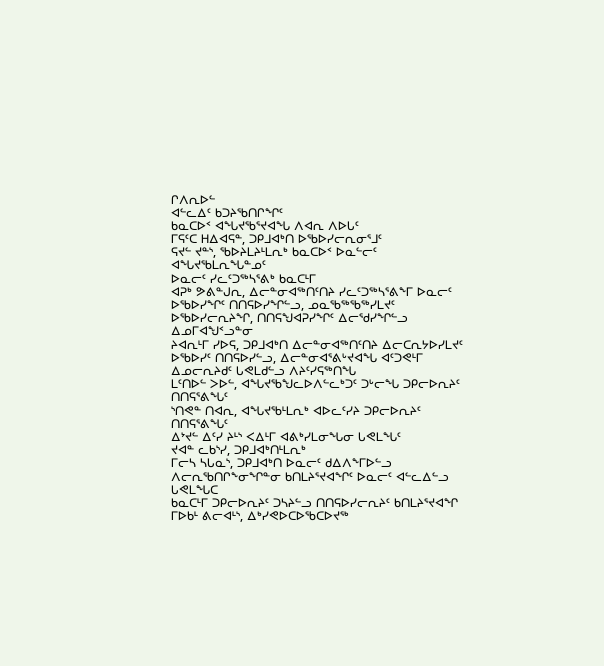ᒋᐱᕆᐅᓪ
ᐊᓪᓚᐃᑦ ᑲᑐᔨᖃᑎᒋᖏᑦ
ᑲᓇᑕᐅᑉ ᐊᖓᔪᖃᕐᔪᐊᖓ ᐱᐊᕆ ᐱᐅᒐᑦ
ᒥᕋᑦᑕ ᕼᐃᐊᕋᓐ, ᑐᑭᒧᐊᒃᑎ ᐅᖃᐅᓯᓕᕆᓂᕐᒧᑦ
ᕋᔪᓪ ᔪᓐᔅ, ᖃᐅᔨᒪᔨᒻᒪᕆᒃ ᑲᓇᑕᐅᑉ ᐅᓇᓪᓕᑦ ᐊᖓᔪᖃᒪᕆᖓᓐᓄᑦ
ᐅᓇᓕᑦ ᓯᓚᑦᑐᖅᓴᕐᕕᒃ ᑲᓇᑕᒻᒥ
ᐊᕈᒃ ᕗᕕᓐᒍᕆ, ᐃᓕᓐᓂᐊᖅᑎᑦᑎᔨ ᓯᓚᑦᑐᖅᓴᕐᕕᖕᒥ ᐅᓇᓕᑦ ᐅᖃᐅᓯᖏᑦ ᑎᑎᕋᐅᓯᖏᓪᓗ, ᓄᓇᖃᖅᖃᖅᓯᒪᔪᑦ ᐅᖃᐅᓯᓕᕆᔨᖏ, ᑎᑎᕋᖑᐊᕈᓯᖏᑦ ᐃᓕᖁᓯᖏᓪᓗ
ᐃᓄᒥᐊᖑᑉᓗᓐᓂ
ᔨᐊᕆᒻᒥ ᓯᐅᕋ, ᑐᑭᒧᐊᒃᑎ ᐃᓕᓐᓂᐊᖅᑎᑦᑎᔨ ᐃᓕᑕᕆᔭᐅᓯᒪᔪᑦ ᐅᖃᐅᓯᑦ ᑎᑎᕋᐅᓯᓪᓗ, ᐃᓕᓐᓂᐊᕐᕕᒡᔪᐊᖓ ᐊᑦᑐᕙᒻᒥ
ᐃᓄᓕᕆᔨᑯᑦ ᒐᕙᒪᑯᓪᓗ ᐱᔨᑦᓯᕋᖅᑎᖓ
ᒪᑦᑎᐅᓪ ᐳᐅᓪ, ᐊᖓᔪᖃᖑᓚᐅᐱᓪᓚᒃᑐᑦ ᑐᒡᓕᖓ ᑐᑭᓕᐅᕆᔨᑦ ᑎᑎᕋᕐᕕᖓᑦ
ᔅᑎᕙᓐ ᑎᐊᕆ, ᐊᖓᔪᖃᒻᒪᕆᒃ ᐊᐅᓚᑦᓯᔨ ᑐᑭᓕᐅᕆᔨᑦ ᑎᑎᕋᕐᕕᖓᑦ
ᐃᔾᔪᓪ ᐃᑦᓯ ᔨᒻᔅ ᐸᐃᒻᒥ ᐊᕕᒃᓯᒪᓂᖓᓂ ᒐᕙᒪᖓᑦ
ᔪᐊᓐ ᓚᑲᔅᓯ, ᑐᑭᒧᐊᒃᑎᒻᒪᕆᒃ
ᒥᓕᓴ ᓴᒐᓇᔅ, ᑐᑭᒧᐊᒃᑎ ᐅᓇᓕᑦ ᑯᐃᐱᖕᒥᐅᓪᓗ ᐱᓕᕆᖃᑎᒋᖕᓂᖏᓐᓂ ᑲᑎᒪᔨᕐᔪᐊᖏᑦ ᐅᓇᓕᑦ ᐊᓪᓚᐃᓪᓗ ᒐᕙᒪᖓᑕ
ᑲᓇᑕᒻᒥ ᑐᑭᓕᐅᕆᔨᑦ ᑐᓴᔨᓪᓗ ᑎᑎᕋᐅᓯᓕᕆᔨᑦ ᑲᑎᒪᔨᕐᔪᐊᖏ
ᒥᐅᑲᒻ ᕕᓕᐊᒻᔅ, ᐃᒃᓯᕙᐅᑕᐅᖃᑕᐅᔪᖅ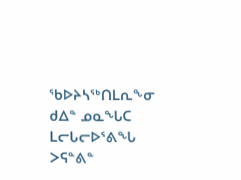ᖃᐅᔨᓴᖅᑎᒪᕆᖕᓂ
ᑯᐃᓐ ᓄᓇᖓᑕ ᒪᓕᒐᓕᐅᕐᕕᖓ
ᐳᕋᓐᕕᓐ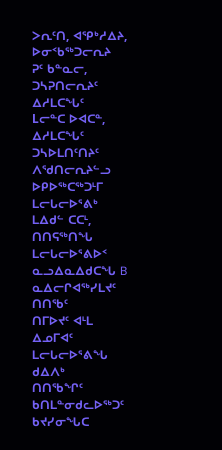ᐳᕆᑦᑎ, ᐊᕿᒃᓱᐃᔨ, ᐅᓂᑉᑲᖅᑐᓕᕆᔨ
ᕈᑦ ᑲᓐᓇᓕ, ᑐᓴᕈᑎᓕᕆᔨᑦ ᐃᓱᒪᑕᖓᑦ
Lᓕᓐᑕ ᐅᐊᑕᓐ, ᐃᓱᒪᑕᖓᑦ ᑐᓴᐅᒪᑎᑦᑎᔨᑦ ᐱᖁᑎᓕᕆᔨᓪᓗ
ᐅᑭᐅᖅᑕᖅᑐᒻᒥ ᒪᓕᒐᓕᐅᕐᕕᒃ
ᒪᐃᑯᓪ ᑕᑕᒻ, ᑎᑎᕋᖅᑎᖓ ᒪᓕᒐᓕᐅᕐᕕᐅᑉ
ᓇᓗᐃᓇᐃᑯᑕᖓ B ᓇᐃᓕᒋᐊᖅᓯᒪᔪᑦ ᑎᑎᖃᑦ
ᑎᒥᐅᔪᑦ ᐊᒻᒪ ᐃᓄᒥᐊᑦ
ᒪᓕᒐᓕᐅᕐᕕᖓ ᑯᐃᐱᒃ
ᑎᑎᖃᖏᑦ ᑲᑎᒪᓐᓂᑯᓚᐅᖅᑐᑦ ᑲᔪᓯᓂᖓᑕ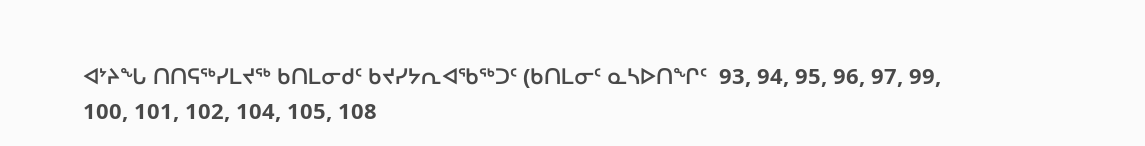ᐊᔾᔨᖓ ᑎᑎᕋᖅᓯᒪᔪᖅ ᑲᑎᒪᓂᑯᑦ ᑲᔪᓯᔭᕆᐊᖃᖅᑐᑦ (ᑲᑎᒪᓂᑦ ᓇᓴᐅᑎᖏᑦ  93, 94, 95, 96, 97, 99, 100, 101, 102, 104, 105, 108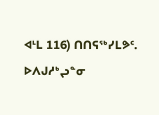ᐊᒻᒪ 116) ᑎᑎᕋᖅᓯᒪᕗᑦ.
ᐅᐱᒍᓱᒃᖢᓐᓂ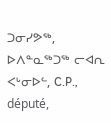ᑐᓂᓯᕗᖅ,
ᐅᐱᓐᓇᖅᑐᖅ ᓕᐊᕆ ᐸᒡᓂᐅᓪ, C.P., député,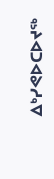ᐃᒃᓯᕙᐅᑕᐅᔪᖅ